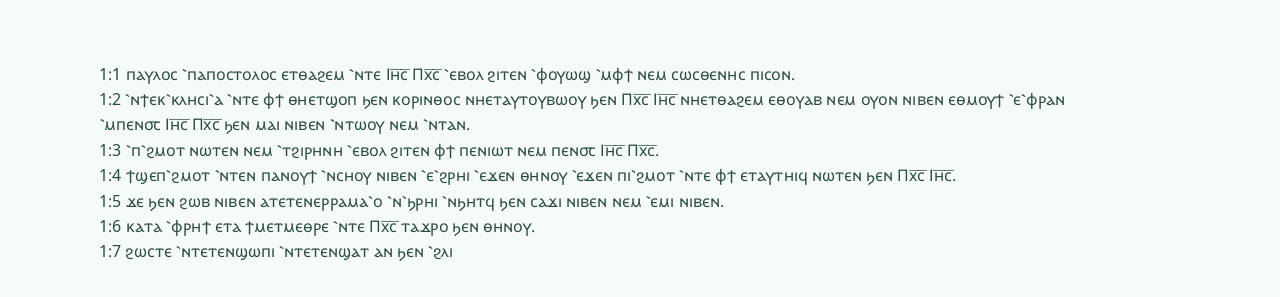1:1 ⲡⲁⲩⲗⲟⲥ ⳿ⲡⲁⲡⲟⲥⲧⲟⲗⲟⲥ ⲉⲧⲑⲁϩⲉⲙ ⳿ⲛⲧⲉ Ⲓⲏ̅ⲥ̅ Ⲡⲭ̅ⲥ̅ ⳿ⲉⲃⲟⲗ ϩⲓⲧⲉⲛ ⳿ⲫⲟⲩⲱϣ ⳿ⲙⲫϯ ⲛⲉⲙ ⲥⲱⲥⲑⲉⲛⲏⲥ ⲡⲓⲥⲟⲛ.
1:2 ⳿ⲛϯⲉⲕ⳿ⲕⲗⲏⲥⲓ⳿ⲁ ⳿ⲛⲧⲉ ⲫϯ ⲑⲏⲉⲧϣⲟⲡ ϧⲉⲛ ⲕⲟⲣⲓⲛⲑⲟⲥ ⲛⲏⲉⲧⲁⲩⲧⲟⲩⲃⲱⲟⲩ ϧⲉⲛ Ⲡⲭ̅ⲥ̅ Ⲓⲏ̅ⲥ̅ ⲛⲏⲉⲧⲑⲁϩⲉⲙ ⲉⲑⲟⲩⲁⲃ ⲛⲉⲙ ⲟⲩⲟⲛ ⲛⲓⲃⲉⲛ ⲉⲑⲙⲟⲩϯ ⳿ⲉ⳿ⲫⲣⲁⲛ ⳿ⲙⲡⲉⲛ⳪ Ⲓⲏ̅ⲥ̅ Ⲡⲭ̅ⲥ̅ ϧⲉⲛ ⲙⲁⲓ ⲛⲓⲃⲉⲛ ⳿ⲛⲧⲱⲟⲩ ⲛⲉⲙ ⳿ⲛⲧⲁⲛ.
1:3 ⳿ⲡ⳿ϩⲙⲟⲧ ⲛⲱⲧⲉⲛ ⲛⲉⲙ ⳿ⲧϩⲓⲣⲏⲛⲏ ⳿ⲉⲃⲟⲗ ϩⲓⲧⲉⲛ ⲫϯ ⲡⲉⲛⲓⲱⲧ ⲛⲉⲙ ⲡⲉⲛ⳪ Ⲓⲏ̅ⲥ̅ Ⲡⲭ̅ⲥ̅.
1:4 ϯϣⲉⲡ⳿ϩⲙⲟⲧ ⳿ⲛⲧⲉⲛ ⲡⲁⲛⲟⲩϯ ⳿ⲛⲥⲏⲟⲩ ⲛⲓⲃⲉⲛ ⳿ⲉ⳿ϩⲣⲏⲓ ⳿ⲉϫⲉⲛ ⲑⲏⲛⲟⲩ ⳿ⲉϫⲉⲛ ⲡⲓ⳿ϩⲙⲟⲧ ⳿ⲛⲧⲉ ⲫϯ ⲉⲧⲁⲩⲧⲏⲓϥ ⲛⲱⲧⲉⲛ ϧⲉⲛ Ⲡⲭ̅ⲥ̅ Ⲓⲏ̅ⲥ̅.
1:5 ϫⲉ ϧⲉⲛ ϩⲱⲃ ⲛⲓⲃⲉⲛ ⲁⲧⲉⲧⲉⲛⲉⲣⲣⲁⲙⲁ⳿ⲟ ⳿ⲛ⳿ϧⲣⲏⲓ ⳿ⲛϧⲏⲧϥ ϧⲉⲛ ⲥⲁϫⲓ ⲛⲓⲃⲉⲛ ⲛⲉⲙ ⳿ⲉⲙⲓ ⲛⲓⲃⲉⲛ.
1:6 ⲕⲁⲧⲁ ⳿ⲫⲣⲏϯ ⲉⲧⲁ ϯⲙⲉⲧⲙⲉⲑⲣⲉ ⳿ⲛⲧⲉ Ⲡⲭ̅ⲥ̅ ⲧⲁϫⲣⲟ ϧⲉⲛ ⲑⲏⲛⲟⲩ.
1:7 ϩⲱⲥⲧⲉ ⳿ⲛⲧⲉⲧⲉⲛϣⲱⲡⲓ ⳿ⲛⲧⲉⲧⲉⲛϣⲁⲧ ⲁⲛ ϧⲉⲛ ⳿ϩⲗⲓ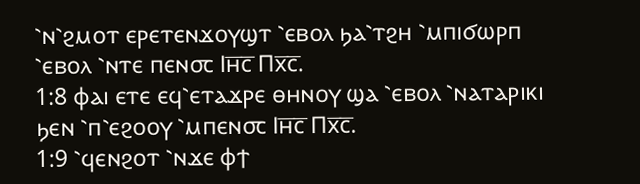⳿ⲛ⳿ϩⲙⲟⲧ ⲉⲣⲉⲧⲉⲛϫⲟⲩϣⲧ ⳿ⲉⲃⲟⲗ ϧⲁ⳿ⲧϩⲏ ⳿ⲙⲡⲓϭⲱⲣⲡ ⳿ⲉⲃⲟⲗ ⳿ⲛⲧⲉ ⲡⲉⲛ⳪ Ⲓⲏ̅ⲥ̅ Ⲡⲭ̅ⲥ̅.
1:8 ⲫⲁⲓ ⲉⲧⲉ ⲉϥ⳿ⲉⲧⲁϫⲣⲉ ⲑⲏⲛⲟⲩ ϣⲁ ⳿ⲉⲃⲟⲗ ⳿ⲛⲁⲧⲁⲣⲓⲕⲓ ϧⲉⲛ ⳿ⲡ⳿ⲉϩⲟⲟⲩ ⳿ⲙⲡⲉⲛ⳪ Ⲓⲏ̅ⲥ̅ Ⲡⲭ̅ⲥ̅.
1:9 ⳿ϥⲉⲛϩⲟⲧ ⳿ⲛϫⲉ ⲫϯ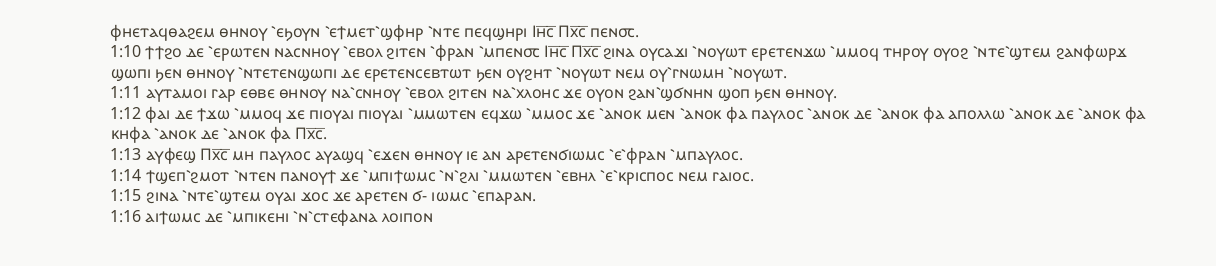ⲫⲏⲉⲧⲁϥⲑⲁϩⲉⲙ ⲑⲏⲛⲟⲩ ⳿ⲉϧⲟⲩⲛ ⳿ⲉϯⲙⲉⲧ⳿ϣⲫⲏⲣ ⳿ⲛⲧⲉ ⲡⲉϥϣⲏⲣⲓ Ⲓⲏ̅ⲥ̅ Ⲡⲭ̅ⲥ̅ ⲡⲉⲛ⳪.
1:10 ϯϯϩⲟ ⲇⲉ ⳿ⲉⲣⲱⲧⲉⲛ ⲛⲁⲥⲛⲏⲟⲩ ⳿ⲉⲃⲟⲗ ϩⲓⲧⲉⲛ ⳿ⲫⲣⲁⲛ ⳿ⲙⲡⲉⲛ⳪ Ⲓⲏ̅ⲥ̅ Ⲡⲭ̅ⲥ̅ ϩⲓⲛⲁ ⲟⲩⲥⲁϫⲓ ⳿ⲛⲟⲩⲱⲧ ⲉⲣⲉⲧⲉⲛϫⲱ ⳿ⲙⲙⲟϥ ⲧⲏⲣⲟⲩ ⲟⲩⲟϩ ⳿ⲛⲧⲉ⳿ϣⲧⲉⲙ ϩⲁⲛⲫⲱⲣϫ ϣⲱⲡⲓ ϧⲉⲛ ⲑⲏⲛⲟⲩ ⳿ⲛⲧⲉⲧⲉⲛϣⲱⲡⲓ ⲇⲉ ⲉⲣⲉⲧⲉⲛⲥⲉⲃⲧⲱⲧ ϧⲉⲛ ⲟⲩϩⲏⲧ ⳿ⲛⲟⲩⲱⲧ ⲛⲉⲙ ⲟⲩ⳿ⲅⲛⲱⲙⲏ ⳿ⲛⲟⲩⲱⲧ.
1:11 ⲁⲩⲧⲁⲙⲟⲓ ⲅⲁⲣ ⲉⲑⲃⲉ ⲑⲏⲛⲟⲩ ⲛⲁ⳿ⲥⲛⲏⲟⲩ ⳿ⲉⲃⲟⲗ ϩⲓⲧⲉⲛ ⲛⲁ⳿ⲭⲗⲟⲏⲥ ϫⲉ ⲟⲩⲟⲛ ϩⲁⲛ⳿ϣϭⲛⲏⲛ ϣⲟⲡ ϧⲉⲛ ⲑⲏⲛⲟⲩ.
1:12 ⲫⲁⲓ ⲇⲉ ϯϫⲱ ⳿ⲙⲙⲟϥ ϫⲉ ⲡⲓⲟⲩⲁⲓ ⲡⲓⲟⲩⲁⲓ ⳿ⲙⲙⲱⲧⲉⲛ ⲉϥϫⲱ ⳿ⲙⲙⲟⲥ ϫⲉ ⳿ⲁⲛⲟⲕ ⲙⲉⲛ ⳿ⲁⲛⲟⲕ ⲫⲁ ⲡⲁⲩⲗⲟⲥ ⳿ⲁⲛⲟⲕ ⲇⲉ ⳿ⲁⲛⲟⲕ ⲫⲁ ⲁⲡⲟⲗⲗⲱ ⳿ⲁⲛⲟⲕ ⲇⲉ ⳿ⲁⲛⲟⲕ ⲫⲁ ⲕⲏⲫⲁ ⳿ⲁⲛⲟⲕ ⲇⲉ ⳿ⲁⲛⲟⲕ ⲫⲁ Ⲡⲭ̅ⲥ̅.
1:13 ⲁⲩⲫⲉϣ Ⲡⲭ̅ⲥ̅ ⲙⲏ ⲡⲁⲩⲗⲟⲥ ⲁⲩⲁϣϥ ⳿ⲉϫⲉⲛ ⲑⲏⲛⲟⲩ ⲓⲉ ⲁⲛ ⲁⲣⲉⲧⲉⲛϭⲓⲱⲙⲥ ⳿ⲉ⳿ⲫⲣⲁⲛ ⳿ⲙⲡⲁⲩⲗⲟⲥ.
1:14 ϯϣⲉⲡ⳿ϩⲙⲟⲧ ⳿ⲛⲧⲉⲛ ⲡⲁⲛⲟⲩϯ ϫⲉ ⳿ⲙⲡⲓϯⲱⲙⲥ ⳿ⲛ⳿ϩⲗⲓ ⳿ⲙⲙⲱⲧⲉⲛ ⳿ⲉⲃⲏⲗ ⳿ⲉ⳿ⲕⲣⲓⲥⲡⲟⲥ ⲛⲉⲙ ⲅⲁⲓⲟⲥ.
1:15 ϩⲓⲛⲁ ⳿ⲛⲧⲉ⳿ϣⲧⲉⲙ ⲟⲩⲁⲓ ϫⲟⲥ ϫⲉ ⲁⲣⲉⲧⲉⲛ ϭ- ⲓⲱⲙⲥ ⳿ⲉⲡⲁⲣⲁⲛ.
1:16 ⲁⲓϯⲱⲙⲥ ⲇⲉ ⳿ⲙⲡⲓⲕⲉⲏⲓ ⳿ⲛ⳿ⲥⲧⲉⲫⲁⲛⲁ ⲗⲟⲓⲡⲟⲛ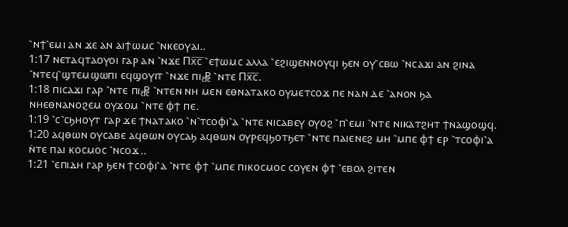⳿ⲛϯ⳿ⲉⲙⲓ ⲁⲛ ϫⲉ ⲁⲛ ⲁⲓϯⲱⲙⲥ ⳿ⲛⲕⲉⲟⲩⲁⲓ..
1:17 ⲛⲉⲧⲁϥⲧⲁⲟⲩⲟⲓ ⲅⲁⲣ ⲁⲛ ⳿ⲛϫⲉ Ⲡⲭ̅ⲥ̅ ⳿ⲉϯⲱⲙⲥ ⲁⲗⲗⲁ ⳿ⲉϩⲓϣⲉⲛⲛⲟⲩϥⲓ ϧⲉⲛ ⲟⲩ⳿ⲥⲃⲱ ⳿ⲛⲥⲁϫⲓ ⲁⲛ ϩⲓⲛⲁ ⳿ⲛⲧⲉϥ⳿ϣⲧⲉⲙϣⲱⲡⲓ ⲉϥϣⲟⲩⲓⲧ ⳿ⲛϫⲉ ⲡⲓ⳧ ⳿ⲛⲧⲉ Ⲡⲭ̅ⲥ̅.
1:18 ⲡⲓⲥⲁϫⲓ ⲅⲁⲣ ⳿ⲛⲧⲉ ⲡⲓ⳧ ⳿ⲛⲧⲉⲛ ⲛⲏ ⲙⲉⲛ ⲉⲑⲛⲁⲧⲁⲕⲟ ⲟⲩⲙⲉⲧⲥⲟϫ ⲡⲉ ⲛⲁⲛ ⲇⲉ ⳿ⲁⲛⲟⲛ ϧⲁ ⲛⲏⲉⲑⲛⲁⲛⲟϩⲉⲙ ⲟⲩϫⲟⲙ ⳿ⲛⲧⲉ ⲫϯ ⲡⲉ.
1:19 ⳿ⲥ⳿ⲥϧⲏⲟⲩⲧ ⲅⲁⲣ ϫⲉ ϯⲛⲁⲧⲁⲕⲟ ⳿ⲛ⳿ⲧⲥⲟⲫⲓ⳿ⲁ ⳿ⲛⲧⲉ ⲛⲓⲥⲁⲃⲉⲩ ⲟⲩⲟϩ ⳿ⲡ⳿ⲉⲙⲓ ⳿ⲛⲧⲉ ⲛⲓⲕⲁⲧϩⲏⲧ ϯⲛⲁϣⲟϣϥ.
1:20 ⲁϥⲑⲱⲛ ⲟⲩⲥⲁⲃⲉ ⲁϥⲑⲱⲛ ⲟⲩⲥⲁϧ ⲁϥⲑⲱⲛ ⲟⲩⲣⲉϥϧⲟⲧϧⲉⲧ ⳿ⲛⲧⲉ ⲡⲁⲓⲉⲛⲉϩ ⲙⲏ ⳿ⲙⲡⲉ ⲫϯ ⲉⲣ ⳿ⲧⲥⲟⲫⲓ⳿ⲁ ⲛ̇ⲧⲉ ⲡⲁⲓ ⲕⲟⲥⲙⲟⲥ ⳿ⲛⲥⲟϫ..
1:21 ⳿ⲉⲡⲓⲇⲏ ⲅⲁⲣ ϧⲉⲛ ϯⲥⲟⲫⲓ⳿ⲁ ⳿ⲛⲧⲉ ⲫϯ ⳿ⲙⲡⲉ ⲡⲓⲕⲟⲥⲙⲟⲥ ⲥⲟⲩⲉⲛ ⲫϯ ⳿ⲉⲃⲟⲗ ϩⲓⲧⲉⲛ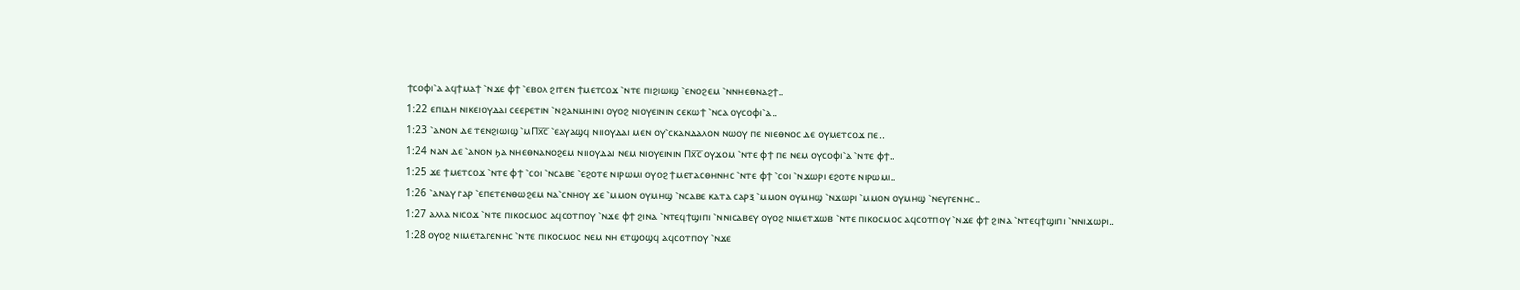ϯⲥⲟⲫⲓ⳿ⲁ ⲁϥϯⲙⲁϯ ⳿ⲛϫⲉ ⲫϯ ⳿ⲉⲃⲟⲗ ϩⲓⲧⲉⲛ ϯⲙⲉⲧⲥⲟϫ ⳿ⲛⲧⲉ ⲡⲓϩⲓⲱⲓϣ ⳿ⲉⲛⲟϩⲉⲙ ⳿ⲛⲛⲏⲉⲑⲛⲁϩϯ..
1:22 ⲉⲡⲓⲇⲏ ⲛⲓⲕⲉⲓⲟⲩⲇⲁⲓ ⲥⲉⲉⲣⲉⲧⲓⲛ ⳿ⲛϩⲁⲛⲙⲏⲓⲛⲓ ⲟⲩⲟϩ ⲛⲓⲟⲩⲉⲓⲛⲓⲛ ⲥⲉⲕⲱϯ ⳿ⲛⲥⲁ ⲟⲩⲥⲟⲫⲓ⳿ⲁ..
1:23 ⳿ⲁⲛⲟⲛ ⲇⲉ ⲧⲉⲛϩⲓⲱⲓϣ ⳿ⲙⲠⲭ̅ⲥ̅ ⳿ⲉⲁⲩⲁϣϥ ⲛⲓⲓⲟⲩⲇⲁⲓ ⲙⲉⲛ ⲟⲩ⳿ⲥⲕⲁⲛⲇⲁⲗⲟⲛ ⲛⲱⲟⲩ ⲡⲉ ⲛⲓⲉⲑⲛⲟⲥ ⲇⲉ ⲟⲩⲙⲉⲧⲥⲟϫ ⲡⲉ..
1:24 ⲛⲁⲛ ⲇⲉ ⳿ⲁⲛⲟⲛ ϧⲁ ⲛⲏⲉⲑⲛⲁⲛⲟϩⲉⲙ ⲛⲓⲓⲟⲩⲇⲁⲓ ⲛⲉⲙ ⲛⲓⲟⲩⲉⲓⲛⲓⲛ Ⲡⲭ̅ⲥ̅ ⲟⲩϫⲟⲙ ⳿ⲛⲧⲉ ⲫϯ ⲡⲉ ⲛⲉⲙ ⲟⲩⲥⲟⲫⲓ⳿ⲁ ⳿ⲛⲧⲉ ⲫϯ..
1:25 ϫⲉ ϯⲙⲉⲧⲥⲟϫ ⳿ⲛⲧⲉ ⲫϯ ⳿ⲥⲟⲓ ⳿ⲛⲥⲁⲃⲉ ⳿ⲉϩⲟⲧⲉ ⲛⲓⲣⲱⲙⲓ ⲟⲩⲟϩ ϯⲙⲉⲧⲁⲥⲑⲏⲛⲏⲥ ⳿ⲛⲧⲉ ⲫϯ ⳿ⲥⲟⲓ ⳿ⲛϫⲱⲣⲓ ⲉϩⲟⲧⲉ ⲛⲓⲣⲱⲙⲓ..
1:26 ⳿ⲁⲛⲁⲩ ⲅⲁⲣ ⳿ⲉⲡⲉⲧⲉⲛⲑⲱϩⲉⲙ ⲛⲁ⳿ⲥⲛⲏⲟⲩ ϫⲉ ⳿ⲙⲙⲟⲛ ⲟⲩⲙⲏϣ ⳿ⲛⲥⲁⲃⲉ ⲕⲁⲧⲁ ⲥⲁⲣⲝ ⳿ⲙⲙⲟⲛ ⲟⲩⲙⲏϣ ⳿ⲛϫⲱⲣⲓ ⳿ⲙⲙⲟⲛ ⲟⲩⲙⲏϣ ⳿ⲛⲉⲩⲅⲉⲛⲏⲥ..
1:27 ⲁⲗⲗⲁ ⲛⲓⲥⲟϫ ⳿ⲛⲧⲉ ⲡⲓⲕⲟⲥⲙⲟⲥ ⲁϥⲥⲟⲧⲡⲟⲩ ⳿ⲛϫⲉ ⲫϯ ϩⲓⲛⲁ ⳿ⲛⲧⲉϥϯϣⲓⲡⲓ ⳿ⲛⲛⲓⲥⲁⲃⲉⲩ ⲟⲩⲟϩ ⲛⲓⲙⲉⲧϫⲱⲃ ⳿ⲛⲧⲉ ⲡⲓⲕⲟⲥⲙⲟⲥ ⲁϥⲥⲟⲧⲡⲟⲩ ⳿ⲛϫⲉ ⲫϯ ϩⲓⲛⲁ ⳿ⲛⲧⲉϥϯϣⲓⲡⲓ ⳿ⲛⲛⲓϫⲱⲣⲓ..
1:28 ⲟⲩⲟϩ ⲛⲓⲙⲉⲧⲁⲅⲉⲛⲏⲥ ⳿ⲛⲧⲉ ⲡⲓⲕⲟⲥⲙⲟⲥ ⲛⲉⲙ ⲛⲏ ⲉⲧϣⲟϣϥ ⲁϥⲥⲟⲧⲡⲟⲩ ⳿ⲛϫⲉ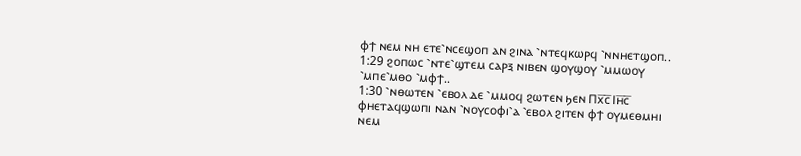ⲫϯ ⲛⲉⲙ ⲛⲏ ⲉⲧⲉ⳿ⲛⲥⲉϣⲟⲡ ⲁⲛ ϩⲓⲛⲁ ⳿ⲛⲧⲉϥⲕⲱⲣϥ ⳿ⲛⲛⲏⲉⲧϣⲟⲡ..
1:29 ϩⲟⲡⲱⲥ ⳿ⲛⲧⲉ⳿ϣⲧⲉⲙ ⲥⲁⲣⲝ ⲛⲓⲃⲉⲛ ϣⲟⲩϣⲟⲩ ⳿ⲙⲙⲱⲟⲩ ⳿ⲙⲡⲉ⳿ⲙⲑⲟ ⳿ⲙⲫϯ..
1:30 ⳿ⲛⲑⲱⲧⲉⲛ ⳿ⲉⲃⲟⲗ ⲇⲉ ⳿ⲙⲙⲟϥ ϩⲱⲧⲉⲛ ϧⲉⲛ Ⲡⲭ̅ⲥ̅ Ⲓⲏ̅ⲥ̅ ⲫⲏⲉⲧⲁϥϣⲱⲡⲓ ⲛⲁⲛ ⳿ⲛⲟⲩⲥⲟⲫⲓ⳿ⲁ ⳿ⲉⲃⲟⲗ ϩⲓⲧⲉⲛ ⲫϯ ⲟⲩⲙⲉⲑⲙⲏⲓ ⲛⲉⲙ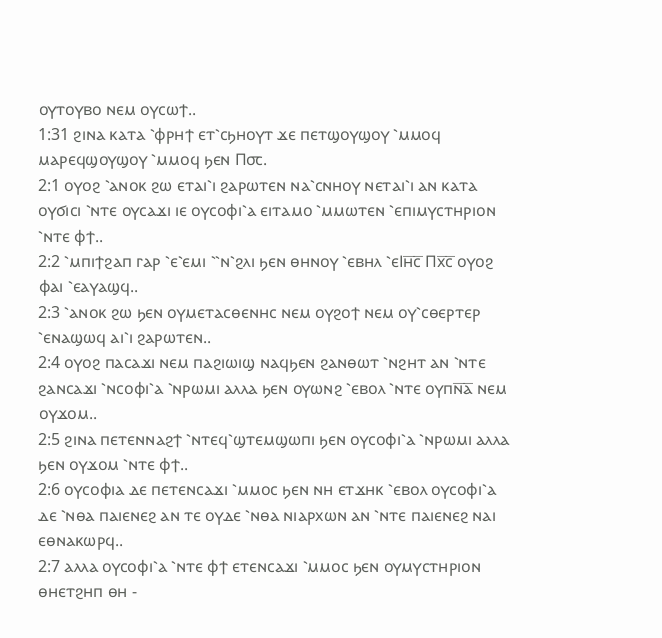ⲟⲩⲧⲟⲩⲃⲟ ⲛⲉⲙ ⲟⲩⲥⲱϯ..
1:31 ϩⲓⲛⲁ ⲕⲁⲧⲁ ⳿ⲫⲣⲏϯ ⲉⲧ⳿ⲥϧⲏⲟⲩⲧ ϫⲉ ⲡⲉⲧϣⲟⲩϣⲟⲩ ⳿ⲙⲙⲟϥ ⲙⲁⲣⲉϥϣⲟⲩϣⲟⲩ ⳿ⲙⲙⲟϥ ϧⲉⲛ Ⲡ⳪.
2:1 ⲟⲩⲟϩ ⳿ⲁⲛⲟⲕ ϩⲱ ⲉⲧⲁⲓ⳿ⲓ ϩⲁⲣⲱⲧⲉⲛ ⲛⲁ⳿ⲥⲛⲏⲟⲩ ⲛⲉⲧⲁⲓ⳿ⲓ ⲁⲛ ⲕⲁⲧⲁ ⲟⲩϭⲓⲥⲓ ⳿ⲛⲧⲉ ⲟⲩⲥⲁϫⲓ ⲓⲉ ⲟⲩⲥⲟⲫⲓ⳿ⲁ ⲉⲓⲧⲁⲙⲟ ⳿ⲙⲙⲱⲧⲉⲛ ⳿ⲉⲡⲓⲙⲩⲥⲧⲏⲣⲓⲟⲛ ⳿ⲛⲧⲉ ⲫϯ..
2:2 ⳿ⲙⲡⲓϯϩⲁⲡ ⲅⲁⲣ ⳿ⲉ⳿ⲉⲙⲓ ⳿⳿ⲛ⳿ϩⲗⲓ ϧⲉⲛ ⲑⲏⲛⲟⲩ ⳿ⲉⲃⲏⲗ ⳿ⲉⲒⲏ̅ⲥ̅ Ⲡⲭ̅ⲥ̅ ⲟⲩⲟϩ ⲫⲁⲓ ⳿ⲉⲁⲩⲁϣϥ..
2:3 ⳿ⲁⲛⲟⲕ ϩⲱ ϧⲉⲛ ⲟⲩⲙⲉⲧⲁⲥⲑⲉⲛⲏⲥ ⲛⲉⲙ ⲟⲩϩⲟϯ ⲛⲉⲙ ⲟⲩ⳿ⲥⲑⲉⲣⲧⲉⲣ ⳿ⲉⲛⲁϣⲱϥ ⲁⲓ⳿ⲓ ϩⲁⲣⲱⲧⲉⲛ..
2:4 ⲟⲩⲟϩ ⲡⲁⲥⲁϫⲓ ⲛⲉⲙ ⲡⲁϩⲓⲱⲓϣ ⲛⲁϥϧⲉⲛ ϩⲁⲛⲑⲱⲧ ⳿ⲛϩⲏⲧ ⲁⲛ ⳿ⲛⲧⲉ ϩⲁⲛⲥⲁϫⲓ ⳿ⲛⲥⲟⲫⲓ⳿ⲁ ⳿ⲛⲣⲱⲙⲓ ⲁⲗⲗⲁ ϧⲉⲛ ⲟⲩⲱⲛϩ ⳿ⲉⲃⲟⲗ ⳿ⲛⲧⲉ ⲟⲩⲡⲛ̅ⲁ̅ ⲛⲉⲙ ⲟⲩϫⲟⲙ..
2:5 ϩⲓⲛⲁ ⲡⲉⲧⲉⲛⲛⲁϩϯ ⳿ⲛⲧⲉϥ⳿ϣⲧⲉⲙϣⲱⲡⲓ ϧⲉⲛ ⲟⲩⲥⲟⲫⲓ⳿ⲁ ⳿ⲛⲣⲱⲙⲓ ⲁⲗⲗⲁ ϧⲉⲛ ⲟⲩϫⲟⲙ ⳿ⲛⲧⲉ ⲫϯ..
2:6 ⲟⲩⲥⲟⲫⲓⲁ ⲇⲉ ⲡⲉⲧⲉⲛⲥⲁϫⲓ ⳿ⲙⲙⲟⲥ ϧⲉⲛ ⲛⲏ ⲉⲧϫⲏⲕ ⳿ⲉⲃⲟⲗ ⲟⲩⲥⲟⲫⲓ⳿ⲁ ⲇⲉ ⳿ⲛⲑⲁ ⲡⲁⲓⲉⲛⲉϩ ⲁⲛ ⲧⲉ ⲟⲩⲇⲉ ⳿ⲛⲑⲁ ⲛⲓⲁⲣⲭⲱⲛ ⲁⲛ ⳿ⲛⲧⲉ ⲡⲁⲓⲉⲛⲉϩ ⲛⲁⲓ ⲉⲑⲛⲁⲕⲱⲣϥ..
2:7 ⲁⲗⲗⲁ ⲟⲩⲥⲟⲫⲓ⳿ⲁ ⳿ⲛⲧⲉ ⲫϯ ⲉⲧⲉⲛⲥⲁϫⲓ ⳿ⲙⲙⲟⲥ ϧⲉⲛ ⲟⲩⲙⲩⲥⲧⲏⲣⲓⲟⲛ ⲑⲏⲉⲧϩⲏⲡ ⲑⲏ -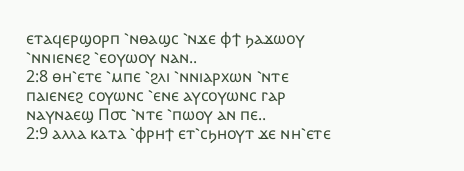ⲉⲧⲁϥⲉⲣϣⲟⲣⲡ ⳿ⲛⲑⲁϣⲥ ⳿ⲛϫⲉ ⲫϯ ϧⲁϫⲱⲟⲩ ⳿ⲛⲛⲓⲉⲛⲉϩ ⳿ⲉⲟⲩⲱⲟⲩ ⲛⲁⲛ..
2:8 ⲑⲏ⳿ⲉⲧⲉ ⳿ⲙⲡⲉ ⳿ϩⲗⲓ ⳿ⲛⲛⲓⲁⲣⲭⲱⲛ ⳿ⲛⲧⲉ ⲡⲁⲓⲉⲛⲉϩ ⲥⲟⲩⲱⲛⲥ ⳿ⲉⲛⲉ ⲁⲩⲥⲟⲩⲱⲛⲥ ⲅⲁⲣ ⲛⲁⲩⲛⲁⲉϣ Ⲡ⳪ ⳿ⲛⲧⲉ ⳿ⲡⲱⲟⲩ ⲁⲛ ⲡⲉ..
2:9 ⲁⲗⲗⲁ ⲕⲁⲧⲁ ⳿ⲫⲣⲏϯ ⲉⲧ⳿ⲥϧⲏⲟⲩⲧ ϫⲉ ⲛⲏ⳿ⲉⲧⲉ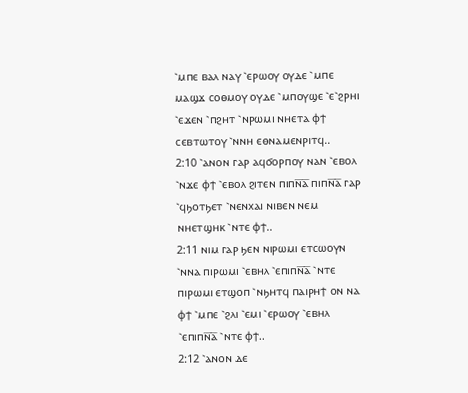⳿ⲙⲡⲉ ⲃⲁⲗ ⲛⲁⲩ ⳿ⲉⲣⲱⲟⲩ ⲟⲩⲇⲉ ⳿ⲙⲡⲉ ⲙⲁϣϫ ⲥⲟⲑⲙⲟⲩ ⲟⲩⲇⲉ ⳿ⲙⲡⲟⲩϣⲉ ⳿ⲉ⳿ϩⲣⲏⲓ ⳿ⲉϫⲉⲛ ⳿ⲡϩⲏⲧ ⳿ⲛⲣⲱⲙⲓ ⲛⲏⲉⲧⲁ ⲫϯ ⲥⲉⲃⲧⲱⲧⲟⲩ ⳿ⲛⲛⲏ ⲉⲑⲛⲁⲙⲉⲛⲣⲓⲧϥ..
2:10 ⳿ⲁⲛⲟⲛ ⲅⲁⲣ ⲁϥϭⲟⲣⲡⲟⲩ ⲛⲁⲛ ⳿ⲉⲃⲟⲗ ⳿ⲛϫⲉ ⲫϯ ⳿ⲉⲃⲟⲗ ϩⲓⲧⲉⲛ ⲡⲓⲡⲛ̅ⲁ̅ ⲡⲓⲡⲛ̅ⲁ̅ ⲅⲁⲣ ⳿ϥϧⲟⲧϧⲉⲧ ⳿ⲛⲉⲛⲭⲁⲓ ⲛⲓⲃⲉⲛ ⲛⲉⲙ ⲛⲏⲉⲧϣⲏⲕ ⳿ⲛⲧⲉ ⲫϯ..
2:11 ⲛⲓⲙ ⲅⲁⲣ ϧⲉⲛ ⲛⲓⲣⲱⲙⲓ ⲉⲧⲥⲱⲟⲩⲛ ⳿ⲛⲛⲁ ⲡⲓⲣⲱⲙⲓ ⳿ⲉⲃⲏⲗ ⳿ⲉⲡⲓⲡⲛ̅ⲁ̅ ⳿ⲛⲧⲉ ⲡⲓⲣⲱⲙⲓ ⲉⲧϣⲟⲡ ⳿ⲛϧⲏⲧϥ ⲡⲁⲓⲣⲏϯ ⲟⲛ ⲛⲁ ⲫϯ ⳿ⲙⲡⲉ ⳿ϩⲗⲓ ⳿ⲉⲙⲓ ⳿ⲉⲣⲱⲟⲩ ⳿ⲉⲃⲏⲗ ⳿ⲉⲡⲓⲡⲛ̅ⲁ̅ ⳿ⲛⲧⲉ ⲫϯ..
2:12 ⳿ⲁⲛⲟⲛ ⲇⲉ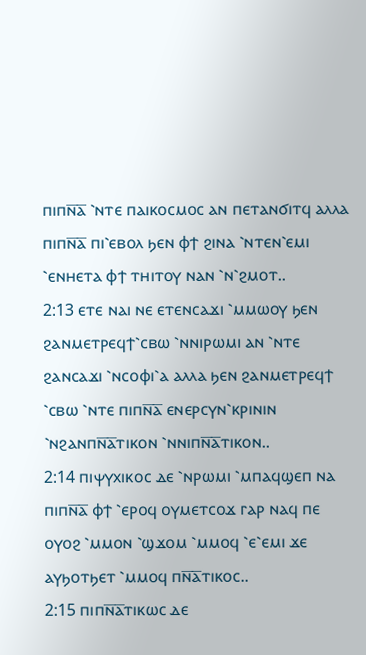ⲡⲓⲡⲛ̅ⲁ̅ ⳿ⲛⲧⲉ ⲡⲁⲓⲕⲟⲥⲙⲟⲥ ⲁⲛ ⲡⲉⲧⲁⲛϭⲓⲧϥ ⲁⲗⲗⲁ ⲡⲓⲡⲛ̅ⲁ̅ ⲡⲓ⳿ⲉⲃⲟⲗ ϧⲉⲛ ⲫϯ ϩⲓⲛⲁ ⳿ⲛⲧⲉⲛ⳿ⲉⲙⲓ ⳿ⲉⲛⲏⲉⲧⲁ ⲫϯ ⲧⲏⲓⲧⲟⲩ ⲛⲁⲛ ⳿ⲛ⳿ϩⲙⲟⲧ..
2:13 ⲉⲧⲉ ⲛⲁⲓ ⲛⲉ ⲉⲧⲉⲛⲥⲁϫⲓ ⳿ⲙⲙⲱⲟⲩ ϧⲉⲛ ϩⲁⲛⲙⲉⲧⲣⲉϥϯ⳿ⲥⲃⲱ ⳿ⲛⲛⲓⲣⲱⲙⲓ ⲁⲛ ⳿ⲛⲧⲉ ϩⲁⲛⲥⲁϫⲓ ⳿ⲛⲥⲟⲫⲓ⳿ⲁ ⲁⲗⲗⲁ ϧⲉⲛ ϩⲁⲛⲙⲉⲧⲣⲉϥϯ ⳿ⲥⲃⲱ ⳿ⲛⲧⲉ ⲡⲓⲡⲛ̅ⲁ̅ ⲉⲛⲉⲣⲥⲩⲛ⳿ⲕⲣⲓⲛⲓⲛ ⳿ⲛϩⲁⲛⲡⲛ̅ⲁ̅ⲧⲓⲕⲟⲛ ⳿ⲛⲛⲓⲡⲛ̅ⲁ̅ⲧⲓⲕⲟⲛ..
2:14 ⲡⲓⲯⲩⲭⲓⲕⲟⲥ ⲇⲉ ⳿ⲛⲣⲱⲙⲓ ⳿ⲙⲡⲁϥϣⲉⲡ ⲛⲁ ⲡⲓⲡⲛ̅ⲁ̅ ⲫϯ ⳿ⲉⲣⲟϥ ⲟⲩⲙⲉⲧⲥⲟϫ ⲅⲁⲣ ⲛⲁϥ ⲡⲉ ⲟⲩⲟϩ ⳿ⲙⲙⲟⲛ ⳿ϣϫⲟⲙ ⳿ⲙⲙⲟϥ ⳿ⲉ⳿ⲉⲙⲓ ϫⲉ ⲁⲩϧⲟⲧϧⲉⲧ ⳿ⲙⲙⲟϥ ⲡⲛ̅ⲁ̅ⲧⲓⲕⲟⲥ..
2:15 ⲡⲓⲡⲛ̅ⲁ̅ⲧⲓⲕⲱⲥ ⲇⲉ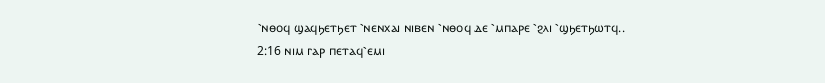⳿ⲛⲑⲟϥ ϣⲁϥϧⲉⲧϧⲉⲧ ⳿ⲛⲉⲛⲭⲁⲓ ⲛⲓⲃⲉⲛ ⳿ⲛⲑⲟϥ ⲇⲉ ⳿ⲙⲡⲁⲣⲉ ⳿ϩⲗⲓ ⳿ϣϧⲉⲧϧⲱⲧϥ..
2:16 ⲛⲓⲙ ⲅⲁⲣ ⲡⲉⲧⲁϥ⳿ⲉⲙⲓ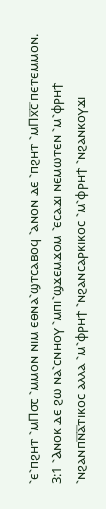⳿ⲉ⳿ⲡϩⲏⲧ ⳿ⲙⲠ⳪ ⳿ⲙⲙⲟⲛ ⲛⲓⲙ ⲉⲑⲛⲁ⳿ϣⲧⲥⲁⲃⲟϥ ⳿ⲁⲛⲟⲛ ⲇⲉ ⳿ⲡϩⲏⲧ ⳿ⲙⲠⲭ̅ⲥ̅ ⲡⲉⲧⲉⲙⲙⲟⲛ.
3:1 ⳿Ⲁⲛⲟⲕ ⲇⲉ ϩⲱ ⲛⲁ⳿ⲥⲛⲏⲟⲩ ⳿ⲙⲡⲓ⳿ϣϫⲉⲙϫⲟⲙ ⳿ⲉⲥⲁϫⲓ ⲛⲉⲙⲱⲧⲉⲛ ⳿ⲙ⳿ⲫⲣⲏϯ ⳿ⲛϩⲁⲛⲡⲛ̅ⲁ̅ⲧⲓⲕⲟⲥ ⲁⲗⲗⲁ ⳿ⲙ⳿ⲫⲣⲏϯ ⳿ⲛϩⲁⲛⲥⲁⲣⲕⲓⲕⲟⲥ ⳿ⲙ⳿ⲫⲣⲏϯ ⳿ⲛϩⲁⲛⲕⲟⲩϫⲓ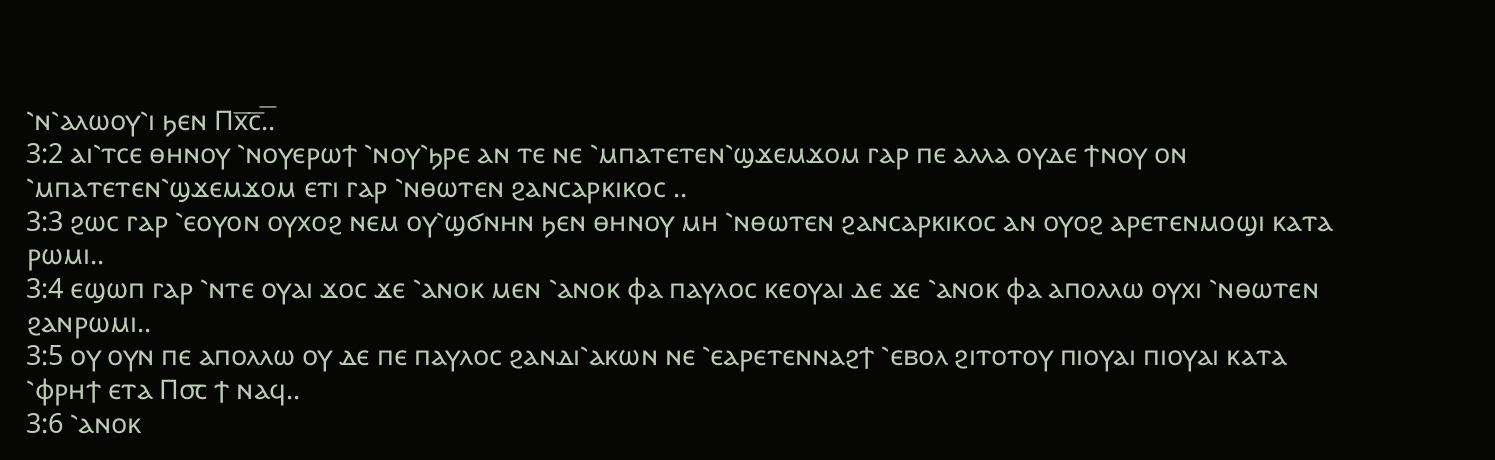⳿ⲛ⳿ⲁⲗⲱⲟⲩ⳿ⲓ ϧⲉⲛ Ⲡⲭ̅ⲥ̅.̅.
3:2 ⲁⲓ⳿ⲧⲥⲉ ⲑⲏⲛⲟⲩ ⳿ⲛⲟⲩⲉⲣⲱϯ ⳿ⲛⲟⲩ⳿ϧⲣⲉ ⲁⲛ ⲧⲉ ⲛⲉ ⳿ⲙⲡⲁⲧⲉⲧⲉⲛ⳿ϣϫⲉⲙϫⲟⲙ ⲅⲁⲣ ⲡⲉ ⲁⲗⲗⲁ ⲟⲩⲇⲉ ϯⲛⲟⲩ ⲟⲛ ⳿ⲙⲡⲁⲧⲉⲧⲉⲛ⳿ϣϫⲉⲙϫⲟⲙ ⲉⲧⲓ ⲅⲁⲣ ⳿ⲛⲑⲱⲧⲉⲛ ϩⲁⲛⲥⲁⲣⲕⲓⲕⲟⲥ ..
3:3 ϩⲱⲥ ⲅⲁⲣ ⳿ⲉⲟⲩⲟⲛ ⲟⲩⲭⲟϩ ⲛⲉⲙ ⲟⲩ⳿ϣϭⲛⲏⲛ ϧⲉⲛ ⲑⲏⲛⲟⲩ ⲙⲏ ⳿ⲛⲑⲱⲧⲉⲛ ϩⲁⲛⲥⲁⲣⲕⲓⲕⲟⲥ ⲁⲛ ⲟⲩⲟϩ ⲁⲣⲉⲧⲉⲛⲙⲟϣⲓ ⲕⲁⲧⲁ ⲣⲱⲙⲓ..
3:4 ⲉϣⲱⲡ ⲅⲁⲣ ⳿ⲛⲧⲉ ⲟⲩⲁⲓ ϫⲟⲥ ϫⲉ ⳿ⲁⲛⲟⲕ ⲙⲉⲛ ⳿ⲁⲛⲟⲕ ⲫⲁ ⲡⲁⲩⲗⲟⲥ ⲕⲉⲟⲩⲁⲓ ⲇⲉ ϫⲉ ⳿ⲁⲛⲟⲕ ⲫⲁ ⲁⲡⲟⲗⲗⲱ ⲟⲩⲭⲓ ⳿ⲛⲑⲱⲧⲉⲛ ϩⲁⲛⲣⲱⲙⲓ..
3:5 ⲟⲩ ⲟⲩⲛ ⲡⲉ ⲁⲡⲟⲗⲗⲱ ⲟⲩ ⲇⲉ ⲡⲉ ⲡⲁⲩⲗⲟⲥ ϩⲁⲛⲇⲓ⳿ⲁⲕⲱⲛ ⲛⲉ ⳿ⲉⲁⲣⲉⲧⲉⲛⲛⲁϩϯ ⳿ⲉⲃⲟⲗ ϩⲓⲧⲟⲧⲟⲩ ⲡⲓⲟⲩⲁⲓ ⲡⲓⲟⲩⲁⲓ ⲕⲁⲧⲁ ⳿ⲫⲣⲏϯ ⲉⲧⲁ Ⲡ⳪ ϯ ⲛⲁϥ..
3:6 ⳿ⲁⲛⲟⲕ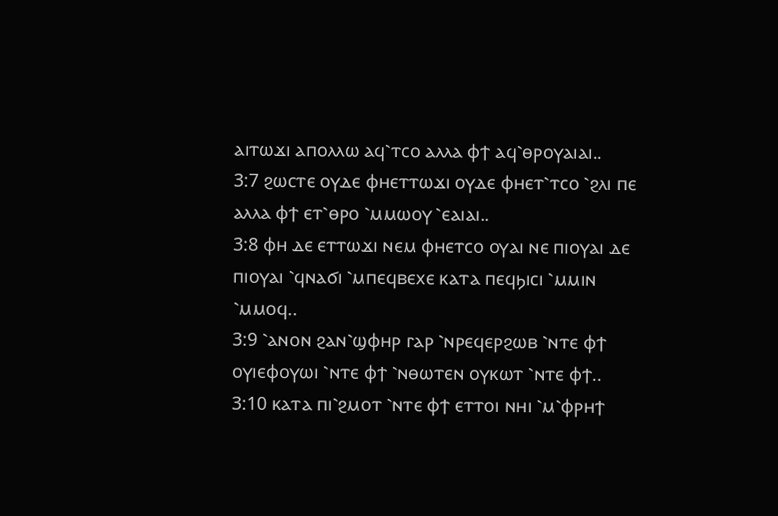ⲁⲓⲧⲱϫⲓ ⲁⲡⲟⲗⲗⲱ ⲁϥ⳿ⲧⲥⲟ ⲁⲗⲗⲁ ⲫϯ ⲁϥ⳿ⲑⲣⲟⲩⲁⲓⲁⲓ..
3:7 ϩⲱⲥⲧⲉ ⲟⲩⲇⲉ ⲫⲏⲉⲧⲧⲱϫⲓ ⲟⲩⲇⲉ ⲫⲏⲉⲧ⳿ⲧⲥⲟ ⳿ϩⲗⲓ ⲡⲉ ⲁⲗⲗⲁ ⲫϯ ⲉⲧ⳿ⲑⲣⲟ ⳿ⲙⲙⲱⲟⲩ ⳿ⲉⲁⲓⲁⲓ..
3:8 ⲫⲏ ⲇⲉ ⲉⲧⲧⲱϫⲓ ⲛⲉⲙ ⲫⲏⲉⲧⲥⲟ ⲟⲩⲁⲓ ⲛⲉ ⲡⲓⲟⲩⲁⲓ ⲇⲉ ⲡⲓⲟⲩⲁⲓ ⳿ϥⲛⲁϭⲓ ⳿ⲙⲡⲉϥⲃⲉⲭⲉ ⲕⲁⲧⲁ ⲡⲉϥϧⲓⲥⲓ ⳿ⲙⲙⲓⲛ ⳿ⲙⲙⲟϥ..
3:9 ⳿ⲁⲛⲟⲛ ϩⲁⲛ⳿ϣⲫⲏⲣ ⲅⲁⲣ ⳿ⲛⲣⲉϥⲉⲣϩⲱⲃ ⳿ⲛⲧⲉ ⲫϯ ⲟⲩⲓⲉⲫⲟⲩⲱⲓ ⳿ⲛⲧⲉ ⲫϯ ⳿ⲛⲑⲱⲧⲉⲛ ⲟⲩⲕⲱⲧ ⳿ⲛⲧⲉ ⲫϯ..
3:10 ⲕⲁⲧⲁ ⲡⲓ⳿ϩⲙⲟⲧ ⳿ⲛⲧⲉ ⲫϯ ⲉⲧⲧⲟⲓ ⲛⲏⲓ ⳿ⲙ⳿ⲫⲣⲏϯ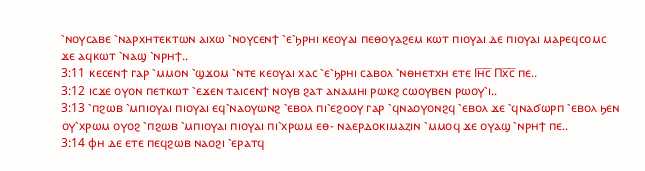⳿ⲛⲟⲩⲥⲁⲃⲉ ⳿ⲛⲁⲣⲭⲏⲧⲉⲕⲧⲱⲛ ⲁⲓⲭⲱ ⳿ⲛⲟⲩⲥⲉⲛϯ ⳿ⲉ⳿ϧⲣⲏⲓ ⲕⲉⲟⲩⲁⲓ ⲡⲉⲑⲟⲩⲁϩⲉⲙ ⲕⲱⲧ ⲡⲓⲟⲩⲁⲓ ⲇⲉ ⲡⲓⲟⲩⲁⲓ ⲙⲁⲣⲉϥⲥⲟⲙⲥ ϫⲉ ⲁϥⲕⲱⲧ ⳿ⲛⲁϣ ⳿ⲛⲣⲏϯ..
3:11 ⲕⲉⲥⲉⲛϯ ⲅⲁⲣ ⳿ⲙⲙⲟⲛ ⳿ϣϫⲟⲙ ⳿ⲛⲧⲉ ⲕⲉⲟⲩⲁⲓ ⲭⲁⲥ ⳿ⲉ⳿ϧⲣⲏⲓ ⲥⲁⲃⲟⲗ ⳿ⲛⲑⲏⲉⲧⲭⲏ ⲉⲧⲉ Ⲓⲏ̅ⲥ̅ Ⲡⲭ̅ⲥ̅ ⲡⲉ..
3:12 ⲓⲥϫⲉ ⲟⲩⲟⲛ ⲡⲉⲧⲕⲱⲧ ⳿ⲉϫⲉⲛ ⲧⲁⲓⲥⲉⲛϯ ⲛⲟⲩⲃ ϩⲁⲧ ⲁⲛⲁⲙⲏⲓ ⲣⲱⲕϩ ⲥⲱⲟⲩⲃⲉⲛ ⲣⲱⲟⲩ⳿ⲓ..
3:13 ⳿ⲡϩⲱⲃ ⳿ⲙⲡⲓⲟⲩⲁⲓ ⲡⲓⲟⲩⲁⲓ ⲉϥ⳿ⲛⲁⲟⲩⲱⲛϩ ⳿ⲉⲃⲟⲗ ⲡⲓ⳿ⲉϩⲟⲟⲩ ⲅⲁⲣ ⳿ϥⲛⲁⲟⲩⲟⲛϩϥ ⳿ⲉⲃⲟⲗ ϫⲉ ⳿ϥⲛⲁϭⲱⲣⲡ ⳿ⲉⲃⲟⲗ ϧⲉⲛ ⲟⲩ⳿ⲭⲣⲱⲙ ⲟⲩⲟϩ ⳿ⲡϩⲱⲃ ⳿ⲙⲡⲓⲟⲩⲁⲓ ⲡⲓⲟⲩⲁⲓ ⲡⲓ⳿ⲭⲣⲱⲙ ⲉⲑ- ⲛⲁⲉⲣⲇⲟⲕⲓⲙⲁⲍⲓⲛ ⳿ⲙⲙⲟϥ ϫⲉ ⲟⲩⲁϣ ⳿ⲛⲣⲏϯ ⲡⲉ..
3:14 ⲫⲏ ⲇⲉ ⲉⲧⲉ ⲡⲉϥϩⲱⲃ ⲛⲁⲟϩⲓ ⳿ⲉⲣⲁⲧϥ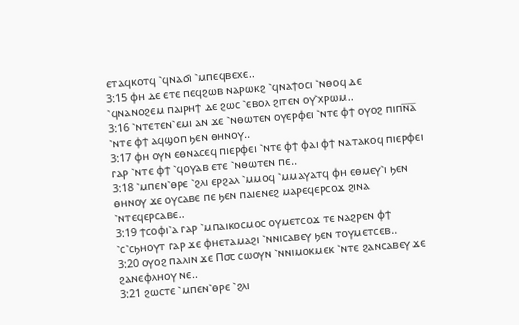ⲉⲧⲁϥⲕⲟⲧϥ ⳿ϥⲛⲁϭⲓ ⳿ⲙⲡⲉϥⲃⲉⲭⲉ..
3:15 ⲫⲏ ⲇⲉ ⲉⲧⲉ ⲡⲉϥϩⲱⲃ ⲛⲁⲣⲱⲕϩ ⳿ϥⲛⲁϯⲟⲥⲓ ⳿ⲛⲑⲟϥ ⲇⲉ ⳿ϥⲛⲁⲛⲟϩⲉⲙ ⲡⲁⲓⲣⲏϯ ⲇⲉ ϩⲱⲥ ⳿ⲉⲃⲟⲗ ϩⲓⲧⲉⲛ ⲟⲩ⳿ⲭⲣⲱⲙ..
3:16 ⳿ⲛⲧⲉⲧⲉⲛ⳿ⲉⲙⲓ ⲁⲛ ϫⲉ ⳿ⲛⲑⲱⲧⲉⲛ ⲟⲩⲉⲣⲫⲉⲓ ⳿ⲛⲧⲉ ⲫϯ ⲟⲩⲟϩ ⲡⲓⲡⲛ̅ⲁ̅ ⳿ⲛⲧⲉ ⲫϯ ⲁϥϣⲟⲡ ϧⲉⲛ ⲑⲏⲛⲟⲩ..
3:17 ⲫⲏ ⲟⲩⲛ ⲉⲑⲛⲁⲥⲉϥ ⲡⲓⲉⲣⲫⲉⲓ ⳿ⲛⲧⲉ ⲫϯ ⲫⲁⲓ ⲫϯ ⲛⲁⲧⲁⲕⲟϥ ⲡⲓⲉⲣⲫⲉⲓ ⲅⲁⲣ ⳿ⲛⲧⲉ ⲫϯ ⳿ϥⲟⲩⲁⲃ ⲉⲧⲉ ⳿ⲛⲑⲱⲧⲉⲛ ⲡⲉ..
3:18 ⳿ⲙⲡⲉⲛ⳿ⲑⲣⲉ ⳿ϩⲗⲓ ⲉⲣϩⲁⲗ ⳿ⲙⲙⲟϥ ⳿ⲙⲙⲁⲩⲁⲧϥ ⲫⲏ ⲉⲑⲙⲉⲩ⳿ⲓ ϧⲉⲛ ⲑⲏⲛⲟⲩ ϫⲉ ⲟⲩⲥⲁⲃⲉ ⲡⲉ ϧⲉⲛ ⲡⲁⲓⲉⲛⲉϩ ⲙⲁⲣⲉϥⲉⲣⲥⲟϫ ϩⲓⲛⲁ ⳿ⲛⲧⲉϥⲉⲣⲥⲁⲃⲉ..
3:19 ϯⲥⲟⲫⲓ⳿ⲁ ⲅⲁⲣ ⳿ⲙⲡⲁⲓⲕⲟⲥⲙⲟⲥ ⲟⲩⲙⲉⲧⲥⲟϫ ⲧⲉ ⲛⲁϩⲣⲉⲛ ⲫϯ ⳿ⲥ⳿ⲥϧⲏⲟⲩⲧ ⲅⲁⲣ ϫⲉ ⲫⲏⲉⲧⲁⲙⲁϩⲓ ⳿ⲛⲛⲓⲥⲁⲃⲉⲩ ϧⲉⲛ ⲧⲟⲩⲙⲉⲧⲥⲉⲃ..
3:20 ⲟⲩⲟϩ ⲡⲁⲗⲓⲛ ϫⲉ Ⲡ⳪ ⲥⲱⲟⲩⲛ ⳿ⲛⲛⲓⲙⲟⲕⲙⲉⲕ ⳿ⲛⲧⲉ ϩⲁⲛⲥⲁⲃⲉⲩ ϫⲉ ϩⲁⲛⲉⲫⲗⲏⲟⲩ ⲛⲉ..
3:21 ϩⲱⲥⲧⲉ ⳿ⲙⲡⲉⲛ⳿ⲑⲣⲉ ⳿ϩⲗⲓ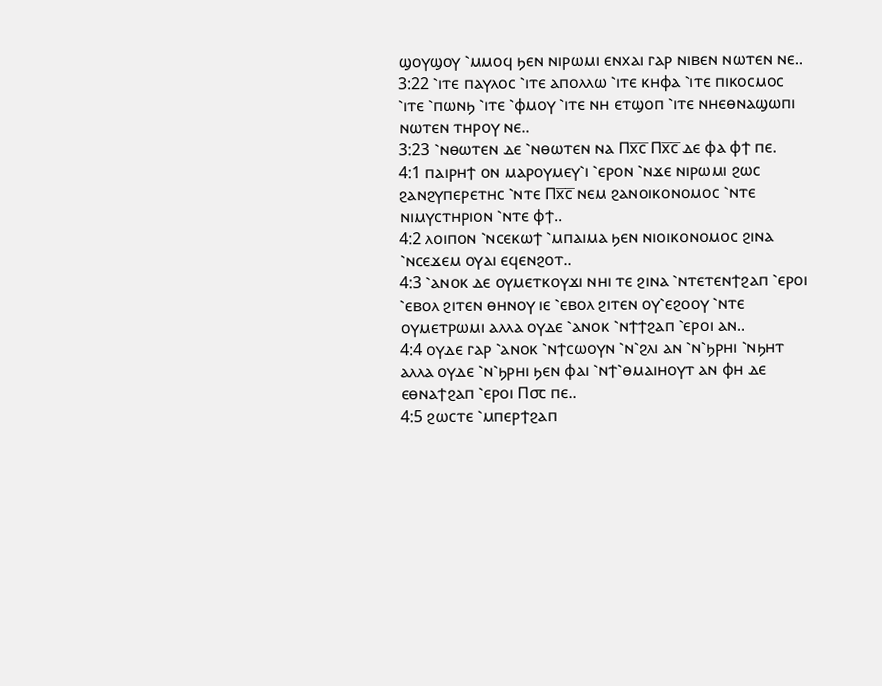ϣⲟⲩϣⲟⲩ ⳿ⲙⲙⲟϥ ϧⲉⲛ ⲛⲓⲣⲱⲙⲓ ⲉⲛⲭⲁⲓ ⲅⲁⲣ ⲛⲓⲃⲉⲛ ⲛⲱⲧⲉⲛ ⲛⲉ..
3:22 ⳿ⲓⲧⲉ ⲡⲁⲩⲗⲟⲥ ⳿ⲓⲧⲉ ⲁⲡⲟⲗⲗⲱ ⳿ⲓⲧⲉ ⲕⲏⲫⲁ ⳿ⲓⲧⲉ ⲡⲓⲕⲟⲥⲙⲟⲥ ⳿ⲓⲧⲉ ⳿ⲡⲱⲛϧ ⳿ⲓⲧⲉ ⳿ⲫⲙⲟⲩ ⳿ⲓⲧⲉ ⲛⲏ ⲉⲧϣⲟⲡ ⳿ⲓⲧⲉ ⲛⲏⲉⲑⲛⲁϣⲱⲡⲓ ⲛⲱⲧⲉⲛ ⲧⲏⲣⲟⲩ ⲛⲉ..
3:23 ⳿ⲛⲑⲱⲧⲉⲛ ⲇⲉ ⳿ⲛⲑⲱⲧⲉⲛ ⲛⲁ Ⲡⲭ̅ⲥ̅ Ⲡⲭ̅ⲥ̅ ⲇⲉ ⲫⲁ ⲫϯ ⲡⲉ.
4:1 ⲡⲁⲓⲣⲏϯ ⲟⲛ ⲙⲁⲣⲟⲩⲙⲉⲩ⳿ⲓ ⳿ⲉⲣⲟⲛ ⳿ⲛϫⲉ ⲛⲓⲣⲱⲙⲓ ϩⲱⲥ ϩⲁⲛϩⲩⲡⲉⲣⲉⲧⲏⲥ ⳿ⲛⲧⲉ Ⲡⲭ̅ⲥ̅ ⲛⲉⲙ ϩⲁⲛⲟⲓⲕⲟⲛⲟⲙⲟⲥ ⳿ⲛⲧⲉ ⲛⲓⲙⲩⲥⲧⲏⲣⲓⲟⲛ ⳿ⲛⲧⲉ ⲫϯ..
4:2 ⲗⲟⲓⲡⲟⲛ ⳿ⲛⲥⲉⲕⲱϯ ⳿ⲙⲡⲁⲓⲙⲁ ϧⲉⲛ ⲛⲓⲟⲓⲕⲟⲛⲟⲙⲟⲥ ϩⲓⲛⲁ ⳿ⲛⲥⲉϫⲉⲙ ⲟⲩⲁⲓ ⲉϥⲉⲛϩⲟⲧ..
4:3 ⳿ⲁⲛⲟⲕ ⲇⲉ ⲟⲩⲙⲉⲧⲕⲟⲩϫⲓ ⲛⲏⲓ ⲧⲉ ϩⲓⲛⲁ ⳿ⲛⲧⲉⲧⲉⲛϯϩⲁⲡ ⳿ⲉⲣⲟⲓ ⳿ⲉⲃⲟⲗ ϩⲓⲧⲉⲛ ⲑⲏⲛⲟⲩ ⲓⲉ ⳿ⲉⲃⲟⲗ ϩⲓⲧⲉⲛ ⲟⲩ⳿ⲉϩⲟⲟⲩ ⳿ⲛⲧⲉ ⲟⲩⲙⲉⲧⲣⲱⲙⲓ ⲁⲗⲗⲁ ⲟⲩⲇⲉ ⳿ⲁⲛⲟⲕ ⳿ⲛϯϯϩⲁⲡ ⳿ⲉⲣⲟⲓ ⲁⲛ..
4:4 ⲟⲩⲇⲉ ⲅⲁⲣ ⳿ⲁⲛⲟⲕ ⳿ⲛϯⲥⲱⲟⲩⲛ ⳿ⲛ⳿ϩⲗⲓ ⲁⲛ ⳿ⲛ⳿ϧⲣⲏⲓ ⳿ⲛϧⲏⲧ ⲁⲗⲗⲁ ⲟⲩⲇⲉ ⳿ⲛ⳿ϧⲣⲏⲓ ϧⲉⲛ ⲫⲁⲓ ⳿ⲛϯ⳿ⲑⲙⲁⲓⲏⲟⲩⲧ ⲁⲛ ⲫⲏ ⲇⲉ ⲉⲑⲛⲁϯϩⲁⲡ ⳿ⲉⲣⲟⲓ Ⲡ⳪ ⲡⲉ..
4:5 ϩⲱⲥⲧⲉ ⳿ⲙⲡⲉⲣϯϩⲁⲡ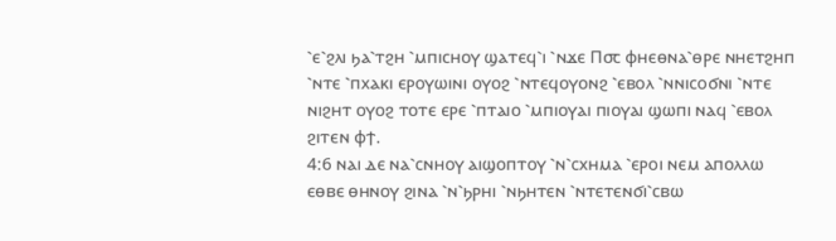⳿ⲉ⳿ϩⲗⲓ ϧⲁ⳿ⲧϩⲏ ⳿ⲙⲡⲓⲥⲏⲟⲩ ϣⲁⲧⲉϥ⳿ⲓ ⳿ⲛϫⲉ Ⲡ⳪ ⲫⲏⲉⲑⲛⲁ⳿ⲑⲣⲉ ⲛⲏⲉⲧϩⲏⲡ ⳿ⲛⲧⲉ ⳿ⲡⲭⲁⲕⲓ ⲉⲣⲟⲩⲱⲓⲛⲓ ⲟⲩⲟϩ ⳿ⲛⲧⲉϥⲟⲩⲟⲛϩ ⳿ⲉⲃⲟⲗ ⳿ⲛⲛⲓⲥⲟϭⲛⲓ ⳿ⲛⲧⲉ ⲛⲓϩⲏⲧ ⲟⲩⲟϩ ⲧⲟⲧⲉ ⲉⲣⲉ ⳿ⲡⲧⲁⲓⲟ ⳿ⲙⲡⲓⲟⲩⲁⲓ ⲡⲓⲟⲩⲁⲓ ϣⲱⲡⲓ ⲛⲁϥ ⳿ⲉⲃⲟⲗ ϩⲓⲧⲉⲛ ⲫϯ.
4:6 ⲛⲁⲓ ⲇⲉ ⲛⲁ⳿ⲥⲛⲏⲟⲩ ⲁⲓϣⲟⲡⲧⲟⲩ ⳿ⲛ⳿ⲥⲭⲏⲙⲁ ⳿ⲉⲣⲟⲓ ⲛⲉⲙ ⲁⲡⲟⲗⲗⲱ ⲉⲑⲃⲉ ⲑⲏⲛⲟⲩ ϩⲓⲛⲁ ⳿ⲛ⳿ϧⲣⲏⲓ ⳿ⲛϧⲏⲧⲉⲛ ⳿ⲛⲧⲉⲧⲉⲛϭⲓ⳿ⲥⲃⲱ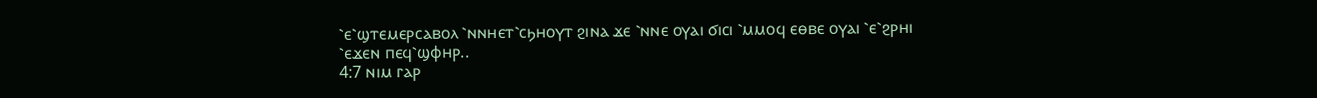⳿ⲉ⳿ϣⲧⲉⲙⲉⲣⲥⲁⲃⲟⲗ ⳿ⲛⲛⲏⲉⲧ⳿ⲥϧⲏⲟⲩⲧ ϩⲓⲛⲁ ϫⲉ ⳿ⲛⲛⲉ ⲟⲩⲁⲓ ϭⲓⲥⲓ ⳿ⲙⲙⲟϥ ⲉⲑⲃⲉ ⲟⲩⲁⲓ ⳿ⲉ⳿ϩⲣⲏⲓ ⳿ⲉϫⲉⲛ ⲡⲉϥ⳿ϣⲫⲏⲣ..
4:7 ⲛⲓⲙ ⲅⲁⲣ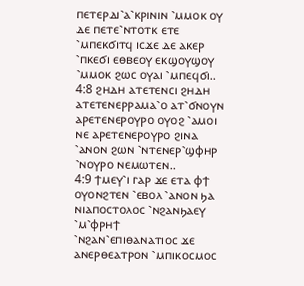ⲡⲉⲧⲉⲣⲇⲓ⳿ⲁ⳿ⲕⲣⲓⲛⲓⲛ ⳿ⲙⲙⲟⲕ ⲟⲩ ⲇⲉ ⲡⲉⲧⲉ⳿ⲛⲧⲟⲧⲕ ⲉⲧⲉ ⳿ⲙⲡⲉⲕϭⲓⲧϥ ⲓⲥϫⲉ ⲇⲉ ⲁⲕⲉⲣ ⳿ⲡⲕⲉϭⲓ ⲉⲑⲃⲉⲟⲩ ⲉⲕϣⲟⲩϣⲟⲩ ⳿ⲙⲙⲟⲕ ϩⲱⲥ ⲟⲩⲁⲓ ⳿ⲙⲡⲉϥϭⲓ..
4:8 ϩⲏⲇⲏ ⲁⲧⲉⲧⲉⲛⲥⲓ ϩⲏⲇⲏ ⲁⲧⲉⲧⲉⲛⲉⲣⲣⲁⲙⲁ⳿ⲟ ⲁⲧ⳿ϭⲛⲟⲩⲛ ⲁⲣⲉⲧⲉⲛⲉⲣⲟⲩⲣⲟ ⲟⲩⲟϩ ⳿ⲁⲙⲟⲓ ⲛⲉ ⲁⲣⲉⲧⲉⲛⲉⲣⲟⲩⲣⲟ ϩⲓⲛⲁ ⳿ⲁⲛⲟⲛ ϩⲱⲛ ⳿ⲛⲧⲉⲛⲉⲣ⳿ϣⲫⲏⲣ ⳿ⲛⲟⲩⲣⲟ ⲛⲉⲙⲱⲧⲉⲛ..
4:9 ϯⲙⲉⲩ⳿ⲓ ⲅⲁⲣ ϫⲉ ⲉⲧⲁ ⲫϯ ⲟⲩⲟⲛϩⲧⲉⲛ ⳿ⲉⲃⲟⲗ ⳿ⲁⲛⲟⲛ ϧⲁ ⲛⲓⲁⲡⲟⲥⲧⲟⲗⲟⲥ ⳿ⲛϩⲁⲛϧⲁⲉⲩ ⳿ⲙ⳿ⲫⲣⲏϯ ⳿ⲛϩⲁⲛ⳿ⲉⲡⲓⲑⲁⲛⲁⲧⲓⲟⲥ ϫⲉ ⲁⲛⲉⲣⲑⲉⲁⲧⲣⲟⲛ ⳿ⲙⲡⲓⲕⲟⲥⲙⲟⲥ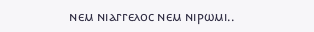ⲛⲉⲙ ⲛⲓⲁⲅⲅⲉⲗⲟⲥ ⲛⲉⲙ ⲛⲓⲣⲱⲙⲓ..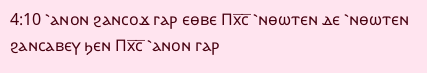4:10 ⳿ⲁⲛⲟⲛ ϩⲁⲛⲥⲟϫ ⲅⲁⲣ ⲉⲑⲃⲉ Ⲡⲭ̅ⲥ̅ ⳿ⲛⲑⲱⲧⲉⲛ ⲇⲉ ⳿ⲛⲑⲱⲧⲉⲛ ϩⲁⲛⲥⲁⲃⲉⲩ ϧⲉⲛ Ⲡⲭ̅ⲥ̅ ⳿ⲁⲛⲟⲛ ⲅⲁⲣ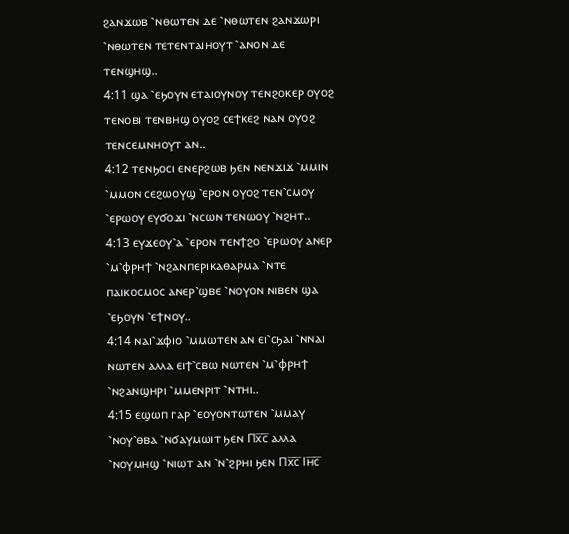ϩⲁⲛϫⲱⲃ ⳿ⲛⲑⲱⲧⲉⲛ ⲇⲉ ⳿ⲛⲑⲱⲧⲉⲛ ϩⲁⲛϫⲱⲣⲓ ⳿ⲛⲑⲱⲧⲉⲛ ⲧⲉⲧⲉⲛⲧⲁⲓⲏⲟⲩⲧ ⳿ⲁⲛⲟⲛ ⲇⲉ ⲧⲉⲛϣⲏϣ..
4:11 ϣⲁ ⳿ⲉϧⲟⲩⲛ ⲉⲧⲁⲓⲟⲩⲛⲟⲩ ⲧⲉⲛϩⲟⲕⲉⲣ ⲟⲩⲟϩ ⲧⲉⲛⲟⲃⲓ ⲧⲉⲛⲃⲏϣ ⲟⲩⲟϩ ⲥⲉϯⲕⲉϩ ⲛⲁⲛ ⲟⲩⲟϩ ⲧⲉⲛⲥⲉⲙⲛⲏⲟⲩⲧ ⲁⲛ..
4:12 ⲧⲉⲛϧⲟⲥⲓ ⲉⲛⲉⲣϩⲱⲃ ϧⲉⲛ ⲛⲉⲛϫⲓϫ ⳿ⲙⲙⲓⲛ ⳿ⲙⲙⲟⲛ ⲥⲉϩⲱⲟⲩϣ ⳿ⲉⲣⲟⲛ ⲟⲩⲟϩ ⲧⲉⲛ⳿ⲥⲙⲟⲩ ⳿ⲉⲣⲱⲟⲩ ⲉⲩϭⲟϫⲓ ⳿ⲛⲥⲱⲛ ⲧⲉⲛⲱⲟⲩ ⳿ⲛϩⲏⲧ..
4:13 ⲉⲩϫⲉⲟⲩ⳿ⲁ ⳿ⲉⲣⲟⲛ ⲧⲉⲛϯϩⲟ ⳿ⲉⲣⲱⲟⲩ ⲁⲛⲉⲣ ⳿ⲙ⳿ⲫⲣⲏϯ ⳿ⲛϩⲁⲛⲡⲉⲣⲓⲕⲁⲑⲁⲣⲙⲁ ⳿ⲛⲧⲉ ⲡⲁⲓⲕⲟⲥⲙⲟⲥ ⲁⲛⲉⲣ⳿ϣⲃⲉ ⳿ⲛⲟⲩⲟⲛ ⲛⲓⲃⲉⲛ ϣⲁ ⳿ⲉϧⲟⲩⲛ ⳿ⲉϯⲛⲟⲩ..
4:14 ⲛⲁⲓ⳿ϫⲫⲓⲟ ⳿ⲙⲙⲱⲧⲉⲛ ⲁⲛ ⲉⲓ⳿ⲥϧⲁⲓ ⳿ⲛⲛⲁⲓ ⲛⲱⲧⲉⲛ ⲁⲗⲗⲁ ⲉⲓϯ⳿ⲥⲃⲱ ⲛⲱⲧⲉⲛ ⳿ⲙ⳿ⲫⲣⲏϯ ⳿ⲛϩⲁⲛϣⲏⲣⲓ ⳿ⲙⲙⲉⲛⲣⲓⲧ ⳿ⲛⲧⲏⲓ..
4:15 ⲉϣⲱⲡ ⲅⲁⲣ ⳿ⲉⲟⲩⲟⲛⲧⲱⲧⲉⲛ ⳿ⲙⲙⲁⲩ ⳿ⲛⲟⲩ⳿ⲑⲃⲁ ⳿ⲛϭⲁⲩⲙⲱⲓⲧ ϧⲉⲛ Ⲡⲭ̅ⲥ̅ ⲁⲗⲗⲁ ⳿ⲛⲟⲩⲙⲏϣ ⳿ⲛⲓⲱⲧ ⲁⲛ ⳿ⲛ⳿ϩⲣⲏⲓ ϧⲉⲛ Ⲡⲭ̅ⲥ̅ Ⲓⲏ̅ⲥ̅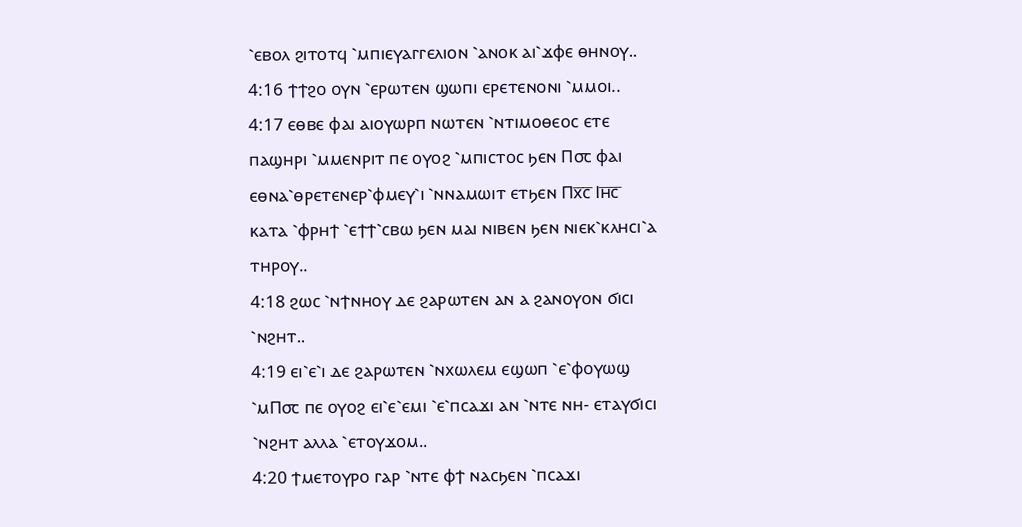⳿ⲉⲃⲟⲗ ϩⲓⲧⲟⲧϥ ⳿ⲙⲡⲓⲉⲩⲁⲅⲅⲉⲗⲓⲟⲛ ⳿ⲁⲛⲟⲕ ⲁⲓ⳿ϫⲫⲉ ⲑⲏⲛⲟⲩ..
4:16 ϯϯϩⲟ ⲟⲩⲛ ⳿ⲉⲣⲱⲧⲉⲛ ϣⲱⲡⲓ ⲉⲣⲉⲧⲉⲛⲟⲛⲓ ⳿ⲙⲙⲟⲓ..
4:17 ⲉⲑⲃⲉ ⲫⲁⲓ ⲁⲓⲟⲩⲱⲣⲡ ⲛⲱⲧⲉⲛ ⳿ⲛⲧⲓⲙⲟⲑⲉⲟⲥ ⲉⲧⲉ ⲡⲁϣⲏⲣⲓ ⳿ⲙⲙⲉⲛⲣⲓⲧ ⲡⲉ ⲟⲩⲟϩ ⳿ⲙⲡⲓⲥⲧⲟⲥ ϧⲉⲛ Ⲡ⳪ ⲫⲁⲓ ⲉⲑⲛⲁ⳿ⲑⲣⲉⲧⲉⲛⲉⲣ⳿ⲫⲙⲉⲩ⳿ⲓ ⳿ⲛⲛⲁⲙⲱⲓⲧ ⲉⲧϧⲉⲛ Ⲡⲭ̅ⲥ̅ Ⲓⲏ̅ⲥ̅ ⲕⲁⲧⲁ ⳿ⲫⲣⲏϯ ⳿ⲉϯϯ⳿ⲥⲃⲱ ϧⲉⲛ ⲙⲁⲓ ⲛⲓⲃⲉⲛ ϧⲉⲛ ⲛⲓⲉⲕ⳿ⲕⲗⲏⲥⲓ⳿ⲁ ⲧⲏⲣⲟⲩ..
4:18 ϩⲱⲥ ⳿ⲛϯⲛⲏⲟⲩ ⲇⲉ ϩⲁⲣⲱⲧⲉⲛ ⲁⲛ ⲁ ϩⲁⲛⲟⲩⲟⲛ ϭⲓⲥⲓ ⳿ⲛϩⲏⲧ..
4:19 ⲉⲓ⳿ⲉ⳿ⲓ ⲇⲉ ϩⲁⲣⲱⲧⲉⲛ ⳿ⲛⲭⲱⲗⲉⲙ ⲉϣⲱⲡ ⳿ⲉ⳿ⲫⲟⲩⲱϣ ⳿ⲙⲠ⳪ ⲡⲉ ⲟⲩⲟϩ ⲉⲓ⳿ⲉ⳿ⲉⲙⲓ ⳿ⲉ⳿ⲡⲥⲁϫⲓ ⲁⲛ ⳿ⲛⲧⲉ ⲛⲏ- ⲉⲧⲁⲩϭⲓⲥⲓ ⳿ⲛϩⲏⲧ ⲁⲗⲗⲁ ⳿ⲉⲧⲟⲩϫⲟⲙ..
4:20 ϯⲙⲉⲧⲟⲩⲣⲟ ⲅⲁⲣ ⳿ⲛⲧⲉ ⲫϯ ⲛⲁⲥϧⲉⲛ ⳿ⲡⲥⲁϫⲓ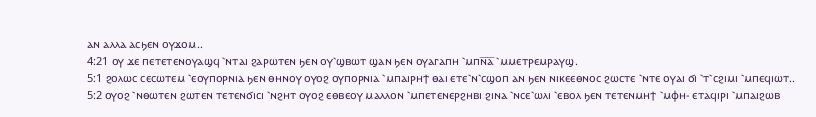ⲁⲛ ⲁⲗⲗⲁ ⲁⲥϧⲉⲛ ⲟⲩϫⲟⲙ..
4:21 ⲟⲩ ϫⲉ ⲡⲉⲧⲉⲧⲉⲛⲟⲩⲁϣϥ ⳿ⲛⲧⲁⲓ ϩⲁⲣⲱⲧⲉⲛ ϧⲉⲛ ⲟⲩ⳿ϣⲃⲱⲧ ϣⲁⲛ ϧⲉⲛ ⲟⲩⲁⲅⲁⲡⲏ ⳿ⲙⲡⲛ̅ⲁ̅ ⳿ⲙⲙⲉⲧⲣⲉⲙⲣⲁⲩϣ.
5:1 ϩⲟⲗⲱⲥ ⲥⲉⲥⲱⲧⲉⲙ ⳿ⲉⲟⲩⲡⲟⲣⲛⲓⲁ ϧⲉⲛ ⲑⲏⲛⲟⲩ ⲟⲩⲟϩ ⲟⲩⲡⲟⲣⲛⲓⲁ ⳿ⲙⲡⲁⲓⲣⲏϯ ⲑⲁⲓ ⲉⲧⲉ⳿ⲛ⳿ⲥϣⲟⲡ ⲁⲛ ϧⲉⲛ ⲛⲓⲕⲉⲉⲑⲛⲟⲥ ϩⲱⲥⲧⲉ ⳿ⲛⲧⲉ ⲟⲩⲁⲓ ϭⲓ ⳿ⲧ⳿ⲥϩⲓⲙⲓ ⳿ⲙⲡⲉϥⲓⲱⲧ..
5:2 ⲟⲩⲟϩ ⳿ⲛⲑⲱⲧⲉⲛ ϩⲱⲧⲉⲛ ⲧⲉⲧⲉⲛϭⲓⲥⲓ ⳿ⲛϩⲏⲧ ⲟⲩⲟϩ ⲉⲑⲃⲉⲟⲩ ⲙⲁⲗⲗⲟⲛ ⳿ⲙⲡⲉⲧⲉⲛⲉⲣϩⲏⲃⲓ ϩⲓⲛⲁ ⳿ⲛⲥⲉ⳿ⲱⲗⲓ ⳿ⲉⲃⲟⲗ ϧⲉⲛ ⲧⲉⲧⲉⲛⲙⲏϯ ⳿ⲙⲫⲏ- ⲉⲧⲁϥⲓⲣⲓ ⳿ⲙⲡⲁⲓϩⲱⲃ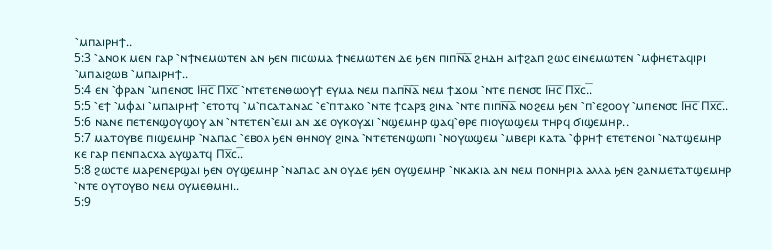⳿ⲙⲡⲁⲓⲣⲏϯ..
5:3 ⳿ⲁⲛⲟⲕ ⲙⲉⲛ ⲅⲁⲣ ⳿ⲛϯⲛⲉⲙⲱⲧⲉⲛ ⲁⲛ ϧⲉⲛ ⲡⲓⲥⲱⲙⲁ ϯⲛⲉⲙⲱⲧⲉⲛ ⲇⲉ ϧⲉⲛ ⲡⲓⲡⲛ̅ⲁ̅ ϩⲏⲇⲏ ⲁⲓϯϩⲁⲡ ϩⲱⲥ ⲉⲓⲛⲉⲙⲱⲧⲉⲛ ⳿ⲙⲫⲏⲉⲧⲁϥⲓⲣⲓ ⳿ⲙⲡⲁⲓϩⲱⲃ ⳿ⲙⲡⲁⲓⲣⲏϯ..
5:4 ⲉⲛ ⳿ⲫⲣⲁⲛ ⳿ⲙⲡⲉⲛ⳪ Ⲓⲏ̅ⲥ̅ Ⲡⲭ̅ⲥ̅ ⳿ⲛⲧⲉⲧⲉⲛⲑⲱⲟⲩϯ ⲉⲩⲙⲁ ⲛⲉⲙ ⲡⲁⲡⲛ̅ⲁ̅ ⲛⲉⲙ ϯϫⲟⲙ ⳿ⲛⲧⲉ ⲡⲉⲛ⳪ Ⲓⲏ̅ⲥ̅ Ⲡⲭ̅ⲥ.̅.
5:5 ⳿ⲉϯ ⳿ⲙⲫⲁⲓ ⳿ⲙⲡⲁⲓⲣⲏϯ ⳿ⲉⲧⲟⲧϥ ⳿ⲙ⳿ⲡⲥⲁⲧⲁⲛⲁⲥ ⳿ⲉ⳿ⲡⲧⲁⲕⲟ ⳿ⲛⲧⲉ ϯⲥⲁⲣⲝ ϩⲓⲛⲁ ⳿ⲛⲧⲉ ⲡⲓⲡⲛ̅ⲁ̅ ⲛⲟϩⲉⲙ ϧⲉⲛ ⳿ⲡ⳿ⲉϩⲟⲟⲩ ⳿ⲙⲡⲉⲛ⳪ Ⲓⲏ̅ⲥ̅ Ⲡⲭ̅ⲥ̅..
5:6 ⲛⲁⲛⲉ ⲡⲉⲧⲉⲛϣⲟⲩϣⲟⲩ ⲁⲛ ⳿ⲛⲧⲉⲧⲉⲛ⳿ⲉⲙⲓ ⲁⲛ ϫⲉ ⲟⲩⲕⲟⲩϫⲓ ⳿ⲛϣⲉⲙⲏⲣ ϣⲁϥ⳿ⲑⲣⲉ ⲡⲓⲟⲩⲱϣⲉⲙ ⲧⲏⲣϥ ϭⲓϣⲉⲙⲏⲣ..
5:7 ⲙⲁⲧⲟⲩⲃⲉ ⲡⲓϣⲉⲙⲏⲣ ⳿ⲛⲁⲡⲁⲥ ⳿ⲉⲃⲟⲗ ϧⲉⲛ ⲑⲏⲛⲟⲩ ϩⲓⲛⲁ ⳿ⲛⲧⲉⲧⲉⲛϣⲱⲡⲓ ⳿ⲛⲟⲩⲱϣⲉⲙ ⳿ⲙⲃⲉⲣⲓ ⲕⲁⲧⲁ ⳿ⲫⲣⲏϯ ⲉⲧⲉⲧⲉⲛⲟⲓ ⳿ⲛⲁⲧϣⲉⲙⲏⲣ ⲕⲉ ⲅⲁⲣ ⲡⲉⲛⲡⲁⲥⲭⲁ ⲁⲩϣⲁⲧϥ Ⲡⲭ̅ⲥ.̅.
5:8 ϩⲱⲥⲧⲉ ⲙⲁⲣⲉⲛⲉⲣϣⲁⲓ ϧⲉⲛ ⲟⲩϣⲉⲙⲏⲣ ⳿ⲛⲁⲡⲁⲥ ⲁⲛ ⲟⲩⲇⲉ ϧⲉⲛ ⲟⲩϣⲉⲙⲏⲣ ⳿ⲛⲕⲁⲕⲓⲁ ⲁⲛ ⲛⲉⲙ ⲡⲟⲛⲏⲣⲓⲁ ⲁⲗⲗⲁ ϧⲉⲛ ϩⲁⲛⲙⲉⲧⲁⲧϣⲉⲙⲏⲣ ⳿ⲛⲧⲉ ⲟⲩⲧⲟⲩⲃⲟ ⲛⲉⲙ ⲟⲩⲙⲉⲑⲙⲏⲓ..
5:9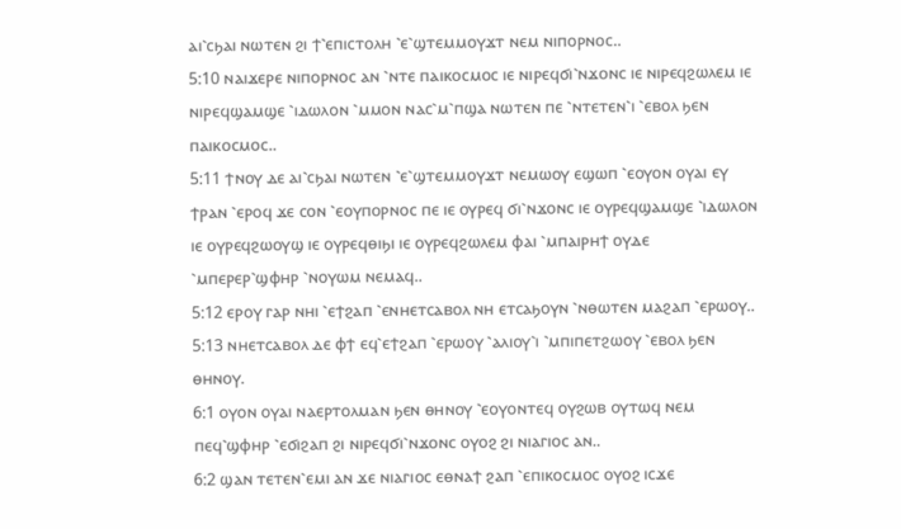ⲁⲓ⳿ⲥϧⲁⲓ ⲛⲱⲧⲉⲛ ϩⲓ ϯ⳿ⲉⲡⲓⲥⲧⲟⲗⲏ ⳿ⲉ⳿ϣⲧⲉⲙⲙⲟⲩϫⲧ ⲛⲉⲙ ⲛⲓⲡⲟⲣⲛⲟⲥ..
5:10 ⲛⲁⲓϫⲉⲣⲉ ⲛⲓⲡⲟⲣⲛⲟⲥ ⲁⲛ ⳿ⲛⲧⲉ ⲡⲁⲓⲕⲟⲥⲙⲟⲥ ⲓⲉ ⲛⲓⲣⲉϥϭⲓ⳿ⲛϫⲟⲛⲥ ⲓⲉ ⲛⲓⲣⲉϥϩⲱⲗⲉⲙ ⲓⲉ ⲛⲓⲣⲉϥϣⲁⲙϣⲉ ⳿ⲓⲇⲱⲗⲟⲛ ⳿ⲙⲙⲟⲛ ⲛⲁⲥ⳿ⲙ⳿ⲡϣⲁ ⲛⲱⲧⲉⲛ ⲡⲉ ⳿ⲛⲧⲉⲧⲉⲛ⳿ⲓ ⳿ⲉⲃⲟⲗ ϧⲉⲛ ⲡⲁⲓⲕⲟⲥⲙⲟⲥ..
5:11 ϯⲛⲟⲩ ⲇⲉ ⲁⲓ⳿ⲥϧⲁⲓ ⲛⲱⲧⲉⲛ ⳿ⲉ⳿ϣⲧⲉⲙⲙⲟⲩϫⲧ ⲛⲉⲙⲱⲟⲩ ⲉϣⲱⲡ ⳿ⲉⲟⲩⲟⲛ ⲟⲩⲁⲓ ⲉⲩ ϯⲣⲁⲛ ⳿ⲉⲣⲟϥ ϫⲉ ⲥⲟⲛ ⳿ⲉⲟⲩⲡⲟⲣⲛⲟⲥ ⲡⲉ ⲓⲉ ⲟⲩⲣⲉϥ ϭⲓ⳿ⲛϫⲟⲛⲥ ⲓⲉ ⲟⲩⲣⲉϥϣⲁⲙϣⲉ ⳿ⲓⲇⲱⲗⲟⲛ ⲓⲉ ⲟⲩⲣⲉϥϩⲱⲟⲩϣ ⲓⲉ ⲟⲩⲣⲉϥⲑⲓϧⲓ ⲓⲉ ⲟⲩⲣⲉϥϩⲱⲗⲉⲙ ⲫⲁⲓ ⳿ⲙⲡⲁⲓⲣⲏϯ ⲟⲩⲇⲉ ⳿ⲙⲡⲉⲣⲉⲣ⳿ϣⲫⲏⲣ ⳿ⲛⲟⲩⲱⲙ ⲛⲉⲙⲁϥ..
5:12 ⲉⲣⲟⲩ ⲅⲁⲣ ⲛⲏⲓ ⳿ⲉϯϩⲁⲡ ⳿ⲉⲛⲏⲉⲧⲥⲁⲃⲟⲗ ⲛⲏ ⲉⲧⲥⲁϧⲟⲩⲛ ⳿ⲛⲑⲱⲧⲉⲛ ⲙⲁϩⲁⲡ ⳿ⲉⲣⲱⲟⲩ..
5:13 ⲛⲏⲉⲧⲥⲁⲃⲟⲗ ⲇⲉ ⲫϯ ⲉϥ⳿ⲉϯϩⲁⲡ ⳿ⲉⲣⲱⲟⲩ ⳿ⲁⲗⲓⲟⲩ⳿ⲓ ⳿ⲙⲡⲓⲡⲉⲧϩⲱⲟⲩ ⳿ⲉⲃⲟⲗ ϧⲉⲛ ⲑⲏⲛⲟⲩ.
6:1 ⲟⲩⲟⲛ ⲟⲩⲁⲓ ⲛⲁⲉⲣⲧⲟⲗⲙⲁⲛ ϧⲉⲛ ⲑⲏⲛⲟⲩ ⳿ⲉⲟⲩⲟⲛⲧⲉϥ ⲟⲩϩⲱⲃ ⲟⲩⲧⲱϥ ⲛⲉⲙ ⲡⲉϥ⳿ϣⲫⲏⲣ ⳿ⲉϭⲓϩⲁⲡ ϩⲓ ⲛⲓⲣⲉϥϭⲓ⳿ⲛϫⲟⲛⲥ ⲟⲩⲟϩ ϩⲓ ⲛⲓⲁⲅⲓⲟⲥ ⲁⲛ..
6:2 ϣⲁⲛ ⲧⲉⲧⲉⲛ⳿ⲉⲙⲓ ⲁⲛ ϫⲉ ⲛⲓⲁⲅⲓⲟⲥ ⲉⲑⲛⲁϯ ϩⲁⲡ ⳿ⲉⲡⲓⲕⲟⲥⲙⲟⲥ ⲟⲩⲟϩ ⲓⲥϫⲉ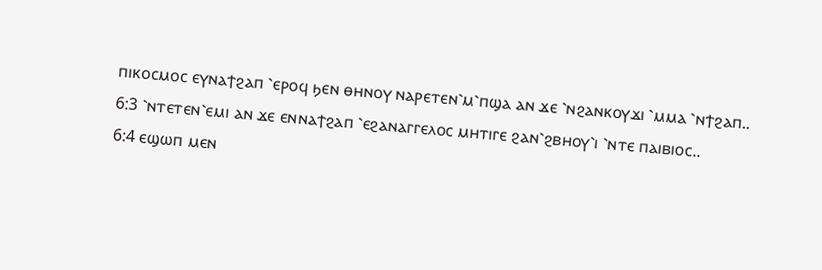ⲡⲓⲕⲟⲥⲙⲟⲥ ⲉⲩⲛⲁϯϩⲁⲡ ⳿ⲉⲣⲟϥ ϧⲉⲛ ⲑⲏⲛⲟⲩ ⲛⲁⲣⲉⲧⲉⲛ⳿ⲙ⳿ⲡϣⲁ ⲁⲛ ϫⲉ ⳿ⲛϩⲁⲛⲕⲟⲩϫⲓ ⳿ⲙⲙⲁ ⳿ⲛϯϩⲁⲡ..
6:3 ⳿ⲛⲧⲉⲧⲉⲛ⳿ⲉⲙⲓ ⲁⲛ ϫⲉ ⲉⲛⲛⲁϯϩⲁⲡ ⳿ⲉϩⲁⲛⲁⲅⲅⲉⲗⲟⲥ ⲙⲏⲧⲓⲅⲉ ϩⲁⲛ⳿ϩⲃⲏⲟⲩ⳿ⲓ ⳿ⲛⲧⲉ ⲡⲁⲓⲃⲓⲟⲥ..
6:4 ⲉϣⲱⲡ ⲙⲉⲛ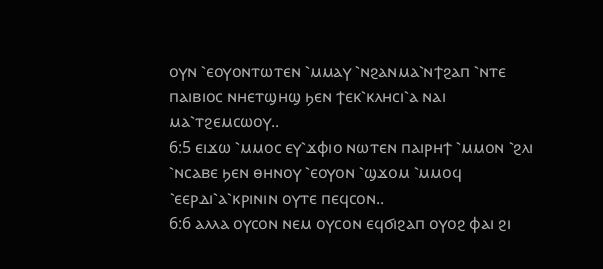ⲟⲩⲛ ⳿ⲉⲟⲩⲟⲛⲧⲱⲧⲉⲛ ⳿ⲙⲙⲁⲩ ⳿ⲛϩⲁⲛⲙⲁ⳿ⲛϯϩⲁⲡ ⳿ⲛⲧⲉ ⲡⲁⲓⲃⲓⲟⲥ ⲛⲏⲉⲧϣⲏϣ ϧⲉⲛ ϯⲉⲕ⳿ⲕⲗⲏⲥⲓ⳿ⲁ ⲛⲁⲓ ⲙⲁ⳿ⲧϩⲉⲙⲥⲱⲟⲩ..
6:5 ⲉⲓϫⲱ ⳿ⲙⲙⲟⲥ ⲉⲩ⳿ϫⲫⲓⲟ ⲛⲱⲧⲉⲛ ⲡⲁⲓⲣⲏϯ ⳿ⲙⲙⲟⲛ ⳿ϩⲗⲓ ⳿ⲛⲥⲁⲃⲉ ϧⲉⲛ ⲑⲏⲛⲟⲩ ⳿ⲉⲟⲩⲟⲛ ⳿ϣϫⲟⲙ ⳿ⲙⲙⲟϥ ⳿ⲉⲉⲣⲇⲓ⳿ⲁ⳿ⲕⲣⲓⲛⲓⲛ ⲟⲩⲧⲉ ⲡⲉϥⲥⲟⲛ..
6:6 ⲁⲗⲗⲁ ⲟⲩⲥⲟⲛ ⲛⲉⲙ ⲟⲩⲥⲟⲛ ⲉϥϭⲓϩⲁⲡ ⲟⲩⲟϩ ⲫⲁⲓ ϩⲓ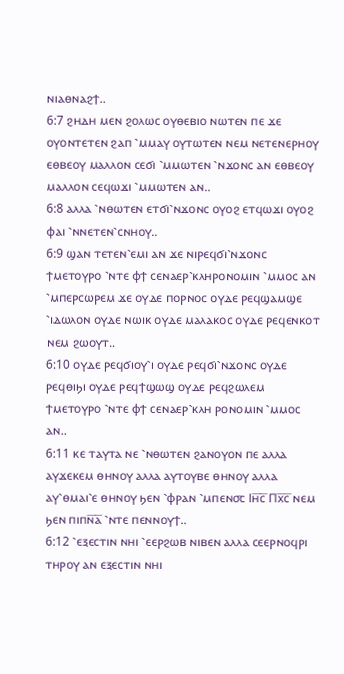ⲛⲓⲁⲑⲛⲁϩϯ..
6:7 ϩⲏⲇⲏ ⲙⲉⲛ ϩⲟⲗⲱⲥ ⲟⲩⲑⲉⲃⲓⲟ ⲛⲱⲧⲉⲛ ⲡⲉ ϫⲉ ⲟⲩⲟⲛⲧⲉⲧⲉⲛ ϩⲁⲡ ⳿ⲙⲙⲁⲩ ⲟⲩⲧⲱⲧⲉⲛ ⲛⲉⲙ ⲛⲉⲧⲉⲛⲉⲣⲏⲟⲩ ⲉⲑⲃⲉⲟⲩ ⲙⲁⲗⲗⲟⲛ ⲥⲉϭⲓ ⳿ⲙⲙⲱⲧⲉⲛ ⳿ⲛϫⲟⲛⲥ ⲁⲛ ⲉⲑⲃⲉⲟⲩ ⲙⲁⲗⲗⲟⲛ ⲥⲉϥⲱϫⲓ ⳿ⲙⲙⲱⲧⲉⲛ ⲁⲛ..
6:8 ⲁⲗⲗⲁ ⳿ⲛⲑⲱⲧⲉⲛ ⲉⲧϭⲓ⳿ⲛϫⲟⲛⲥ ⲟⲩⲟϩ ⲉⲧϥⲱϫⲓ ⲟⲩⲟϩ ⲫⲁⲓ ⳿ⲛⲛⲉⲧⲉⲛ⳿ⲥⲛⲏⲟⲩ..
6:9 ϣⲁⲛ ⲧⲉⲧⲉⲛ⳿ⲉⲙⲓ ⲁⲛ ϫⲉ ⲛⲓⲣⲉϥϭⲓ⳿ⲛϫⲟⲛⲥ ϯⲙⲉⲧⲟⲩⲣⲟ ⳿ⲛⲧⲉ ⲫϯ ⲥⲉⲛⲁⲉⲣ⳿ⲕⲗⲏⲣⲟⲛⲟⲙⲓⲛ ⳿ⲙⲙⲟⲥ ⲁⲛ ⳿ⲙⲡⲉⲣⲥⲱⲣⲉⲙ ϫⲉ ⲟⲩⲇⲉ ⲡⲟⲣⲛⲟⲥ ⲟⲩⲇⲉ ⲣⲉϥϣⲁⲙϣⲉ ⳿ⲓⲇⲱⲗⲟⲛ ⲟⲩⲇⲉ ⲛⲱⲓⲕ ⲟⲩⲇⲉ ⲙⲁⲗⲁⲕⲟⲥ ⲟⲩⲇⲉ ⲣⲉϥⲉⲛⲕⲟⲧ ⲛⲉⲙ ϩⲱⲟⲩⲧ..
6:10 ⲟⲩⲇⲉ ⲣⲉϥϭⲓⲟⲩ⳿ⲓ ⲟⲩⲇⲉ ⲣⲉϥϭⲓ⳿ⲛϫⲟⲛⲥ ⲟⲩⲇⲉ ⲣⲉϥⲑⲓϧⲓ ⲟⲩⲇⲉ ⲣⲉϥϯϣⲱϣ ⲟⲩⲇⲉ ⲣⲉϥϩⲱⲗⲉⲙ ϯⲙⲉⲧⲟⲩⲣⲟ ⳿ⲛⲧⲉ ⲫϯ ⲥⲉⲛⲁⲉⲣ⳿ⲕⲗⲏ ⲣⲟⲛⲟⲙⲓⲛ ⳿ⲙⲙⲟⲥ ⲁⲛ..
6:11 ⲕⲉ ⲧⲁⲩⲧⲁ ⲛⲉ ⳿ⲛⲑⲱⲧⲉⲛ ϩⲁⲛⲟⲩⲟⲛ ⲡⲉ ⲁⲗⲗⲁ ⲁⲩϫⲉⲕⲉⲙ ⲑⲏⲛⲟⲩ ⲁⲗⲗⲁ ⲁⲩⲧⲟⲩⲃⲉ ⲑⲏⲛⲟⲩ ⲁⲗⲗⲁ ⲁⲩ⳿ⲑⲙⲁⲓ⳿ⲉ ⲑⲏⲛⲟⲩ ϧⲉⲛ ⳿ⲫⲣⲁⲛ ⳿ⲙⲡⲉⲛ⳪ Ⲓⲏ̅ⲥ̅ Ⲡⲭ̅ⲥ̅ ⲛⲉⲙ ϧⲉⲛ ⲡⲓⲡⲛ̅ⲁ̅ ⳿ⲛⲧⲉ ⲡⲉⲛⲛⲟⲩϯ..
6:12 ⳿ⲉⲝⲉⲥⲧⲓⲛ ⲛⲏⲓ ⳿ⲉⲉⲣϩⲱⲃ ⲛⲓⲃⲉⲛ ⲁⲗⲗⲁ ⲥⲉⲉⲣⲛⲟϥⲣⲓ ⲧⲏⲣⲟⲩ ⲁⲛ ⲉⲝⲉⲥⲧⲓⲛ ⲛⲏⲓ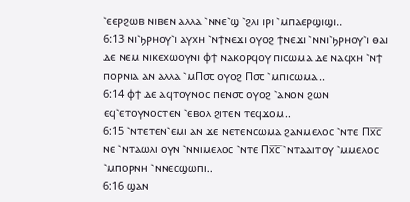⳿ⲉⲉⲣϩⲱⲃ ⲛⲓⲃⲉⲛ ⲁⲗⲗⲁ ⳿ⲛⲛⲉ⳿ϣ ⳿ϩⲗⲓ ⲓⲣⲓ ⳿ⲙⲡⲁⲉⲣϣⲓϣⲓ..
6:13 ⲛⲓ⳿ϧⲣⲏⲟⲩ⳿ⲓ ⲁⲩⲭⲏ ⳿ⲛϯⲛⲉϫⲓ ⲟⲩⲟϩ ϯⲛⲉϫⲓ ⳿ⲛⲛⲓ⳿ϧⲣⲏⲟⲩ⳿ⲓ ⲑⲁⲓ ⲇⲉ ⲛⲉⲙ ⲛⲓⲕⲉⲭⲱⲟⲩⲛⲓ ⲫϯ ⲛⲁⲕⲟⲣϥⲟⲩ ⲡⲓⲥⲱⲙⲁ ⲇⲉ ⲛⲁϥⲭⲏ ⳿ⲛϯ ⲡⲟⲣⲛⲓⲁ ⲁⲛ ⲁⲗⲗⲁ ⳿ⲙⲠ⳪ ⲟⲩⲟϩ Ⲡ⳪ ⳿ⲙⲡⲓⲥⲱⲙⲁ..
6:14 ⲫϯ ⲇⲉ ⲁϥⲧⲟⲩⲛⲟⲥ ⲡⲉⲛ⳪ ⲟⲩⲟϩ ⳿ⲁⲛⲟⲛ ϩⲱⲛ ⲉϥ⳿ⲉⲧⲟⲩⲛⲟⲥⲧⲉⲛ ⳿ⲉⲃⲟⲗ ϩⲓⲧⲉⲛ ⲧⲉϥϫⲟⲙ..
6:15 ⳿ⲛⲧⲉⲧⲉⲛ⳿ⲉⲙⲓ ⲁⲛ ϫⲉ ⲛⲉⲧⲉⲛⲥⲱⲙⲁ ϩⲁⲛⲙⲉⲗⲟⲥ ⳿ⲛⲧⲉ Ⲡⲭ̅ⲥ̅ ⲛⲉ ⳿ⲛⲧⲁⲱⲗⲓ ⲟⲩⲛ ⳿ⲛⲛⲓⲙⲉⲗⲟⲥ ⳿ⲛⲧⲉ Ⲡⲭ̅ⲥ̅ ⳿ⲛⲧⲁⲁⲓⲧⲟⲩ ⳿ⲙⲙⲉⲗⲟⲥ ⳿ⲙⲡⲟⲣⲛⲏ ⳿ⲛⲛⲉⲥϣⲱⲡⲓ..
6:16 ϣⲁⲛ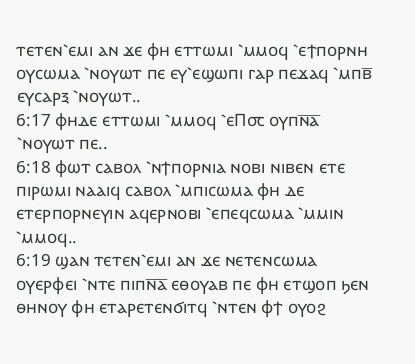ⲧⲉⲧⲉⲛ⳿ⲉⲙⲓ ⲁⲛ ϫⲉ ⲫⲏ ⲉⲧⲧⲱⲙⲓ ⳿ⲙⲙⲟϥ ⳿ⲉϯⲡⲟⲣⲛⲏ ⲟⲩⲥⲱⲙⲁ ⳿ⲛⲟⲩⲱⲧ ⲡⲉ ⲉⲩ⳿ⲉϣⲱⲡⲓ ⲅⲁⲣ ⲡⲉϫⲁϥ ⳿ⲙⲡⲃ̅ ⲉⲩⲥⲁⲣⲝ ⳿ⲛⲟⲩⲱⲧ..
6:17 ⲫⲏⲇⲉ ⲉⲧⲧⲱⲙⲓ ⳿ⲙⲙⲟϥ ⳿ⲉⲠ⳪ ⲟⲩⲡⲛ̅ⲁ̅ ⳿ⲛⲟⲩⲱⲧ ⲡⲉ..
6:18 ⲫⲱⲧ ⲥⲁⲃⲟⲗ ⳿ⲛϯⲡⲟⲣⲛⲓⲁ ⲛⲟⲃⲓ ⲛⲓⲃⲉⲛ ⲉⲧⲉ ⲡⲓⲣⲱⲙⲓ ⲛⲁⲁⲓϥ ⲥⲁⲃⲟⲗ ⳿ⲙⲡⲓⲥⲱⲙⲁ ⲫⲏ ⲇⲉ ⲉⲧⲉⲣⲡⲟⲣⲛⲉⲩⲓⲛ ⲁϥⲉⲣⲛⲟⲃⲓ ⳿ⲉⲡⲉϥⲥⲱⲙⲁ ⳿ⲙⲙⲓⲛ ⳿ⲙⲙⲟϥ..
6:19 ϣⲁⲛ ⲧⲉⲧⲉⲛ⳿ⲉⲙⲓ ⲁⲛ ϫⲉ ⲛⲉⲧⲉⲛⲥⲱⲙⲁ ⲟⲩⲉⲣⲫⲉⲓ ⳿ⲛⲧⲉ ⲡⲓⲡⲛ̅ⲁ̅ ⲉⲑⲟⲩⲁⲃ ⲡⲉ ⲫⲏ ⲉⲧϣⲟⲡ ϧⲉⲛ ⲑⲏⲛⲟⲩ ⲫⲏ ⲉⲧⲁⲣⲉⲧⲉⲛϭⲓⲧϥ ⳿ⲛⲧⲉⲛ ⲫϯ ⲟⲩⲟϩ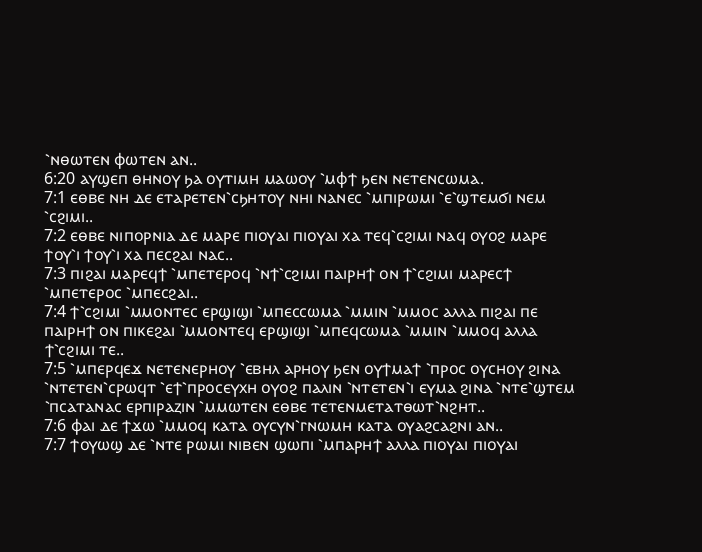⳿ⲛⲑⲱⲧⲉⲛ ⲫⲱⲧⲉⲛ ⲁⲛ..
6:20 ⲁⲩϣⲉⲡ ⲑⲏⲛⲟⲩ ϧⲁ ⲟⲩⲧⲓⲙⲏ ⲙⲁⲱⲟⲩ ⳿ⲙⲫϯ ϧⲉⲛ ⲛⲉⲧⲉⲛⲥⲱⲙⲁ.
7:1 ⲉⲑⲃⲉ ⲛⲏ ⲇⲉ ⲉⲧⲁⲣⲉⲧⲉⲛ⳿ⲥϧⲏⲧⲟⲩ ⲛⲏⲓ ⲛⲁⲛⲉⲥ ⳿ⲙⲡⲓⲣⲱⲙⲓ ⳿ⲉ⳿ϣⲧⲉⲙϭⲓ ⲛⲉⲙ ⳿ⲥϩⲓⲙⲓ..
7:2 ⲉⲑⲃⲉ ⲛⲓⲡⲟⲣⲛⲓⲁ ⲇⲉ ⲙⲁⲣⲉ ⲡⲓⲟⲩⲁⲓ ⲡⲓⲟⲩⲁⲓ ⲭⲁ ⲧⲉϥ⳿ⲥϩⲓⲙⲓ ⲛⲁϥ ⲟⲩⲟϩ ⲙⲁⲣⲉ ϯⲟⲩ⳿ⲓ ϯⲟⲩ⳿ⲓ ⲭⲁ ⲡⲉⲥϩⲁⲓ ⲛⲁⲥ..
7:3 ⲡⲓϩⲁⲓ ⲙⲁⲣⲉϥϯ ⳿ⲙⲡⲉⲧⲉⲣⲟϥ ⳿ⲛϯ⳿ⲥϩⲓⲙⲓ ⲡⲁⲓⲣⲏϯ ⲟⲛ ϯ⳿ⲥϩⲓⲙⲓ ⲙⲁⲣⲉⲥϯ ⳿ⲙⲡⲉⲧⲉⲣⲟⲥ ⳿ⲙⲡⲉⲥϩⲁⲓ..
7:4 ϯ⳿ⲥϩⲓⲙⲓ ⳿ⲙⲙⲟⲛⲧⲉⲥ ⲉⲣϣⲓϣⲓ ⳿ⲙⲡⲉⲥⲥⲱⲙⲁ ⳿ⲙⲙⲓⲛ ⳿ⲙⲙⲟⲥ ⲁⲗⲗⲁ ⲡⲓϩⲁⲓ ⲡⲉ ⲡⲁⲓⲣⲏϯ ⲟⲛ ⲡⲓⲕⲉϩⲁⲓ ⳿ⲙⲙⲟⲛⲧⲉϥ ⲉⲣϣⲓϣⲓ ⳿ⲙⲡⲉϥⲥⲱⲙⲁ ⳿ⲙⲙⲓⲛ ⳿ⲙⲙⲟϥ ⲁⲗⲗⲁ ϯ⳿ⲥϩⲓⲙⲓ ⲧⲉ..
7:5 ⳿ⲙⲡⲉⲣϥⲉϫ ⲛⲉⲧⲉⲛⲉⲣⲏⲟⲩ ⳿ⲉⲃⲏⲗ ⲁⲣⲏⲟⲩ ϧⲉⲛ ⲟⲩϯⲙⲁϯ ⳿ⲡⲣⲟⲥ ⲟⲩⲥⲏⲟⲩ ϩⲓⲛⲁ ⳿ⲛⲧⲉⲧⲉⲛ⳿ⲥⲣⲱϥⲧ ⳿ⲉϯ⳿ⲡⲣⲟⲥⲉⲩⲭⲏ ⲟⲩⲟϩ ⲡⲁⲗⲓⲛ ⳿ⲛⲧⲉⲧⲉⲛ⳿ⲓ ⲉⲩⲙⲁ ϩⲓⲛⲁ ⳿ⲛⲧⲉ⳿ϣⲧⲉⲙ ⳿ⲡⲥⲁⲧⲁⲛⲁⲥ ⲉⲣⲡⲓⲣⲁⲍⲓⲛ ⳿ⲙⲙⲱⲧⲉⲛ ⲉⲑⲃⲉ ⲧⲉⲧⲉⲛⲙⲉⲧⲁⲧⲑⲱⲧ⳿ⲛϩⲏⲧ..
7:6 ⲫⲁⲓ ⲇⲉ ϯϫⲱ ⳿ⲙⲙⲟϥ ⲕⲁⲧⲁ ⲟⲩⲥⲩⲛ⳿ⲅⲛⲱⲙⲏ ⲕⲁⲧⲁ ⲟⲩⲁϩⲥⲁϩⲛⲓ ⲁⲛ..
7:7 ϯⲟⲩⲱϣ ⲇⲉ ⳿ⲛⲧⲉ ⲣⲱⲙⲓ ⲛⲓⲃⲉⲛ ϣⲱⲡⲓ ⳿ⲙⲡⲁⲣⲏϯ ⲁⲗⲗⲁ ⲡⲓⲟⲩⲁⲓ ⲡⲓⲟⲩⲁⲓ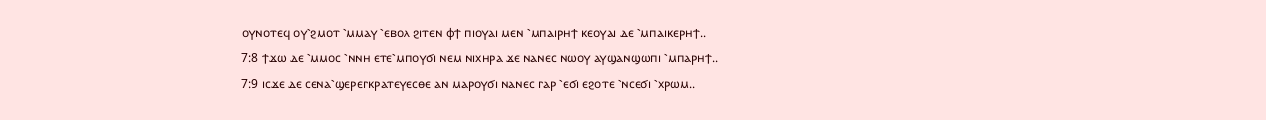ⲟⲩⲛⲟⲧⲉϥ ⲟⲩ⳿ϩⲙⲟⲧ ⳿ⲙⲙⲁⲩ ⳿ⲉⲃⲟⲗ ϩⲓⲧⲉⲛ ⲫϯ ⲡⲓⲟⲩⲁⲓ ⲙⲉⲛ ⳿ⲙⲡⲁⲓⲣⲏϯ ⲕⲉⲟⲩⲁⲓ ⲇⲉ ⳿ⲙⲡⲁⲓⲕⲉⲣⲏϯ..
7:8 ϯϫⲱ ⲇⲉ ⳿ⲙⲙⲟⲥ ⳿ⲛⲛⲏ ⲉⲧⲉ⳿ⲙⲡⲟⲩϭⲓ ⲛⲉⲙ ⲛⲓⲭⲏⲣⲁ ϫⲉ ⲛⲁⲛⲉⲥ ⲛⲱⲟⲩ ⲁⲩϣⲁⲛϣⲱⲡⲓ ⳿ⲙⲡⲁⲣⲏϯ..
7:9 ⲓⲥϫⲉ ⲇⲉ ⲥⲉⲛⲁ⳿ϣⲉⲣⲉⲅⲕⲣⲁⲧⲉⲩⲉⲥⲑⲉ ⲁⲛ ⲙⲁⲣⲟⲩϭⲓ ⲛⲁⲛⲉⲥ ⲅⲁⲣ ⳿ⲉϭⲓ ⲉϩⲟⲧⲉ ⳿ⲛⲥⲉϭⲓ ⳿ⲭⲣⲱⲙ..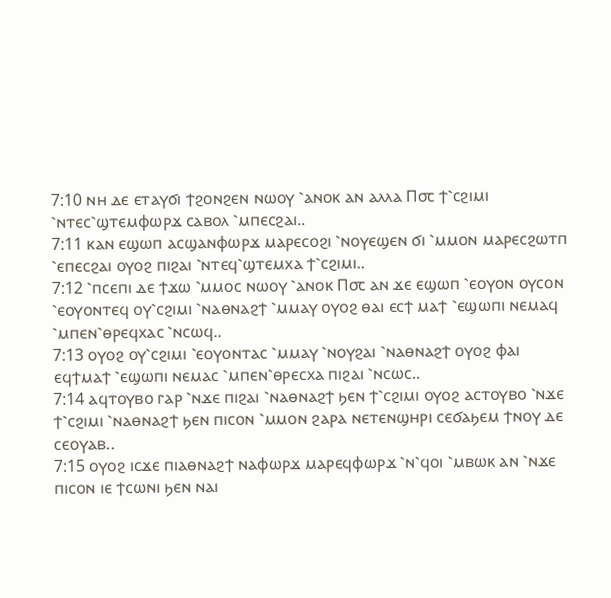7:10 ⲛⲏ ⲇⲉ ⲉⲧⲁⲩϭⲓ ϯϩⲟⲛϩⲉⲛ ⲛⲱⲟⲩ ⳿ⲁⲛⲟⲕ ⲁⲛ ⲁⲗⲗⲁ Ⲡ⳪ ϯ⳿ⲥϩⲓⲙⲓ ⳿ⲛⲧⲉⲥ⳿ϣⲧⲉⲙⲫⲱⲣϫ ⲥⲁⲃⲟⲗ ⳿ⲙⲡⲉⲥϩⲁⲓ..
7:11 ⲕⲁⲛ ⲉϣⲱⲡ ⲁⲥϣⲁⲛⲫⲱⲣϫ ⲙⲁⲣⲉⲥⲟϩⲓ ⳿ⲛⲟⲩⲉϣⲉⲛ ϭⲓ ⳿ⲙⲙⲟⲛ ⲙⲁⲣⲉⲥϩⲱⲧⲡ ⳿ⲉⲡⲉⲥϩⲁⲓ ⲟⲩⲟϩ ⲡⲓϩⲁⲓ ⳿ⲛⲧⲉϥ⳿ϣⲧⲉⲙⲭⲁ ϯ⳿ⲥϩⲓⲙⲓ..
7:12 ⳿ⲡⲥⲉⲡⲓ ⲇⲉ ϯϫⲱ ⳿ⲙⲙⲟⲥ ⲛⲱⲟⲩ ⳿ⲁⲛⲟⲕ Ⲡ⳪ ⲁⲛ ϫⲉ ⲉϣⲱⲡ ⳿ⲉⲟⲩⲟⲛ ⲟⲩⲥⲟⲛ ⳿ⲉⲟⲩⲟⲛⲧⲉϥ ⲟⲩ⳿ⲥϩⲓⲙⲓ ⳿ⲛⲁⲑⲛⲁϩϯ ⳿ⲙⲙⲁⲩ ⲟⲩⲟϩ ⲑⲁⲓ ⲉⲥϯ ⲙⲁϯ ⳿ⲉϣⲱⲡⲓ ⲛⲉⲙⲁϥ ⳿ⲙⲡⲉⲛ⳿ⲑⲣⲉϥⲭⲁⲥ ⳿ⲛⲥⲱϥ..
7:13 ⲟⲩⲟϩ ⲟⲩ⳿ⲥϩⲓⲙⲓ ⳿ⲉⲟⲩⲟⲛⲧⲁⲥ ⳿ⲙⲙⲁⲩ ⳿ⲛⲟⲩϩⲁⲓ ⳿ⲛⲁⲑⲛⲁϩϯ ⲟⲩⲟϩ ⲫⲁⲓ ⲉϥϯⲙⲁϯ ⳿ⲉϣⲱⲡⲓ ⲛⲉⲙⲁⲥ ⳿ⲙⲡⲉⲛ⳿ⲑⲣⲉⲥⲭⲁ ⲡⲓϩⲁⲓ ⳿ⲛⲥⲱⲥ..
7:14 ⲁϥⲧⲟⲩⲃⲟ ⲅⲁⲣ ⳿ⲛϫⲉ ⲡⲓϩⲁⲓ ⳿ⲛⲁⲑⲛⲁϩϯ ϧⲉⲛ ϯ⳿ⲥϩⲓⲙⲓ ⲟⲩⲟϩ ⲁⲥⲧⲟⲩⲃⲟ ⳿ⲛϫⲉ ϯ⳿ⲥϩⲓⲙⲓ ⳿ⲛⲁⲑⲛⲁϩϯ ϧⲉⲛ ⲡⲓⲥⲟⲛ ⳿ⲙⲙⲟⲛ ϩⲁⲣⲁ ⲛⲉⲧⲉⲛϣⲏⲣⲓ ⲥⲉϭⲁϧⲉⲙ ϯⲛⲟⲩ ⲇⲉ ⲥⲉⲟⲩⲁⲃ..
7:15 ⲟⲩⲟϩ ⲓⲥϫⲉ ⲡⲓⲁⲑⲛⲁϩϯ ⲛⲁⲫⲱⲣϫ ⲙⲁⲣⲉϥⲫⲱⲣϫ ⳿ⲛ⳿ϥⲟⲓ ⳿ⲙⲃⲱⲕ ⲁⲛ ⳿ⲛϫⲉ ⲡⲓⲥⲟⲛ ⲓⲉ ϯⲥⲱⲛⲓ ϧⲉⲛ ⲛⲁⲓ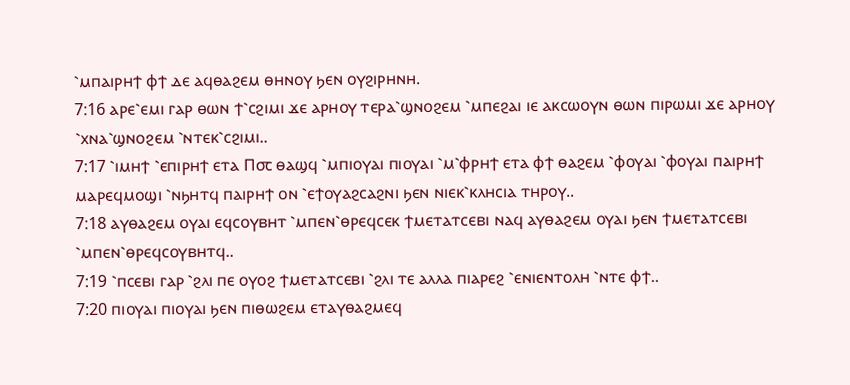⳿ⲙⲡⲁⲓⲣⲏϯ ⲫϯ ⲇⲉ ⲁϥⲑⲁϩⲉⲙ ⲑⲏⲛⲟⲩ ϧⲉⲛ ⲟⲩϩⲓⲣⲏⲛⲏ.
7:16 ⲁⲣⲉ⳿ⲉⲙⲓ ⲅⲁⲣ ⲑⲱⲛ ϯ⳿ⲥϩⲓⲙⲓ ϫⲉ ⲁⲣⲏⲟⲩ ⲧⲉⲣⲁ⳿ϣⲛⲟϩⲉⲙ ⳿ⲙⲡⲉϩⲁⲓ ⲓⲉ ⲁⲕⲥⲱⲟⲩⲛ ⲑⲱⲛ ⲡⲓⲣⲱⲙⲓ ϫⲉ ⲁⲣⲏⲟⲩ ⳿ⲭⲛⲁ⳿ϣⲛⲟϩⲉⲙ ⳿ⲛⲧⲉⲕ⳿ⲥϩⲓⲙⲓ..
7:17 ⳿ⲓⲙⲏϯ ⳿ⲉⲡⲓⲣⲏϯ ⲉⲧⲁ Ⲡ⳪ ⲑⲁϣϥ ⳿ⲙⲡⲓⲟⲩⲁⲓ ⲡⲓⲟⲩⲁⲓ ⳿ⲙ⳿ⲫⲣⲏϯ ⲉⲧⲁ ⲫϯ ⲑⲁϩⲉⲙ ⳿ⲫⲟⲩⲁⲓ ⳿ⲫⲟⲩⲁⲓ ⲡⲁⲓⲣⲏϯ ⲙⲁⲣⲉϥⲙⲟϣⲓ ⳿ⲛϧⲏⲧϥ ⲡⲁⲓⲣⲏϯ ⲟⲛ ⳿ⲉϯⲟⲩⲁϩⲥⲁϩⲛⲓ ϧⲉⲛ ⲛⲓⲉⲕ⳿ⲕⲗⲏⲥⲓⲁ ⲧⲏⲣⲟⲩ..
7:18 ⲁⲩⲑⲁϩⲉⲙ ⲟⲩⲁⲓ ⲉϥⲥⲟⲩⲃⲏⲧ ⳿ⲙⲡⲉⲛ⳿ⲑⲣⲉϥⲥⲉⲕ ϯⲙⲉⲧⲁⲧⲥⲉⲃⲓ ⲛⲁϥ ⲁⲩⲑⲁϩⲉⲙ ⲟⲩⲁⲓ ϧⲉⲛ ϯⲙⲉⲧⲁⲧⲥⲉⲃⲓ ⳿ⲙⲡⲉⲛ⳿ⲑⲣⲉϥⲥⲟⲩⲃⲏⲧϥ..
7:19 ⳿ⲡⲥⲉⲃⲓ ⲅⲁⲣ ⳿ϩⲗⲓ ⲡⲉ ⲟⲩⲟϩ ϯⲙⲉⲧⲁⲧⲥⲉⲃⲓ ⳿ϩⲗⲓ ⲧⲉ ⲁⲗⲗⲁ ⲡⲓⲁⲣⲉϩ ⳿ⲉⲛⲓⲉⲛⲧⲟⲗⲏ ⳿ⲛⲧⲉ ⲫϯ..
7:20 ⲡⲓⲟⲩⲁⲓ ⲡⲓⲟⲩⲁⲓ ϧⲉⲛ ⲡⲓⲑⲱϩⲉⲙ ⲉⲧⲁⲩⲑⲁϩⲙⲉϥ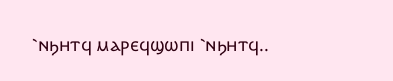⳿ⲛϧⲏⲧϥ ⲙⲁⲣⲉϥϣⲱⲡⲓ ⳿ⲛϧⲏⲧϥ..